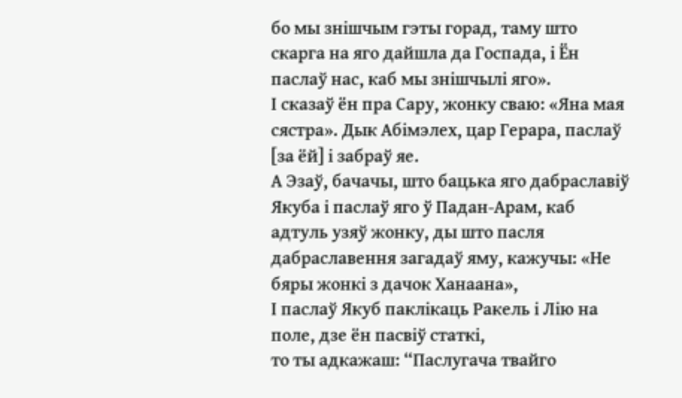бо мы знішчым гэты горад, таму што скарга на яго дайшла да Госпада, і Ён паслаў нас, каб мы знішчылі яго».
І сказаў ён пра Сару, жонку сваю: «Яна мая сястра». Дык Абімэлех, цар Герара, паслаў [за ёй] і забраў яе.
А Эзаў, бачачы, што бацька яго дабраславіў Якуба і паслаў яго ў Падан-Арам, каб адтуль узяў жонку, ды што пасля дабраславення загадаў яму, кажучы: «Не бяры жонкі з дачок Ханаана»,
І паслаў Якуб паклікаць Ракель і Лію на поле, дзе ён пасвіў статкі,
то ты адкажаш: “Паслугача твайго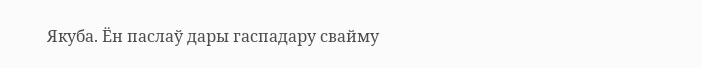Якуба. Ён паслаў дары гаспадару свайму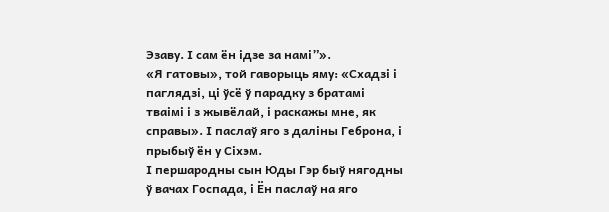Эзаву. І сам ён ідзе за намі”».
«Я гатовы», той гаворыць яму: «Схадзі і паглядзі, ці ўсё ў парадку з братамі тваімі і з жывёлай, і раскажы мне, як справы». І паслаў яго з даліны Геброна, і прыбыў ён у Сіхэм.
І першародны сын Юды Гэр быў нягодны ў вачах Госпада, і Ён паслаў на яго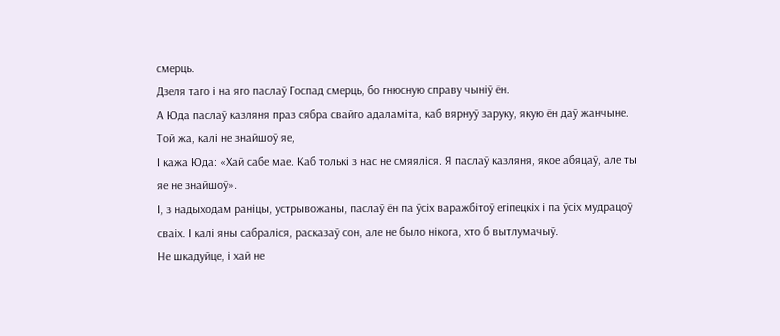смерць.
Дзеля таго і на яго паслаў Госпад смерць, бо гнюсную справу чыніў ён.
А Юда паслаў казляня праз сябра свайго адаламіта, каб вярнуў заруку, якую ён даў жанчыне. Той жа, калі не знайшоў яе,
І кажа Юда: «Хай сабе мае. Каб толькі з нас не смяяліся. Я паслаў казляня, якое абяцаў, але ты яе не знайшоў».
І, з надыходам раніцы, устрывожаны, паслаў ён па ўсіх варажбітоў егіпецкіх і па ўсіх мудрацоў сваіх. І калі яны сабраліся, расказаў сон, але не было нікога, хто б вытлумачыў.
Не шкадуйце, і хай не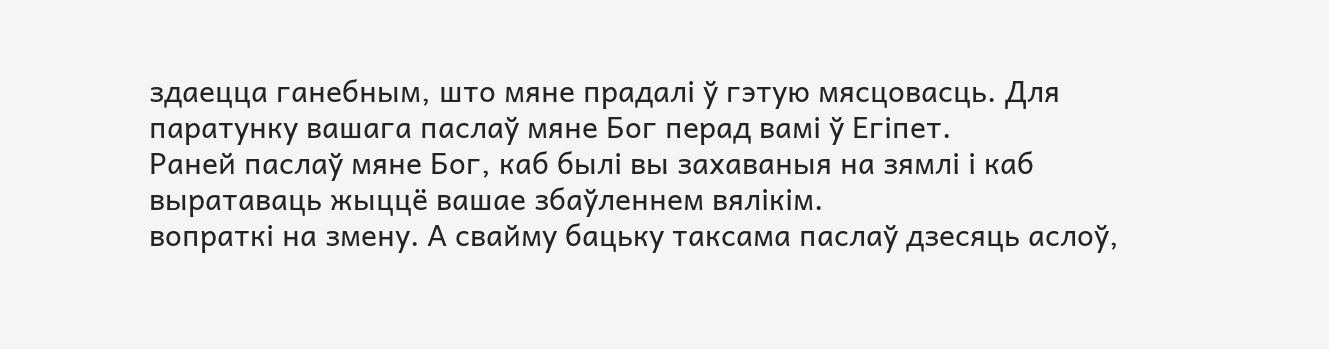здаецца ганебным, што мяне прадалі ў гэтую мясцовасць. Для паратунку вашага паслаў мяне Бог перад вамі ў Егіпет.
Раней паслаў мяне Бог, каб былі вы захаваныя на зямлі і каб выратаваць жыццё вашае збаўленнем вялікім.
вопраткі на змену. А свайму бацьку таксама паслаў дзесяць аслоў,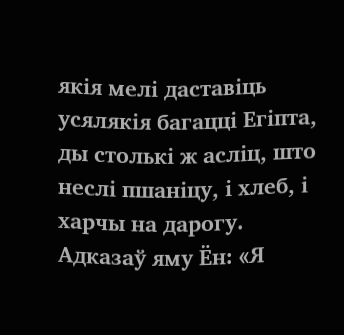якія мелі даставіць усялякія багацці Егіпта, ды столькі ж асліц, што неслі пшаніцу, і хлеб, і харчы на дарогу.
Адказаў яму Ён: «Я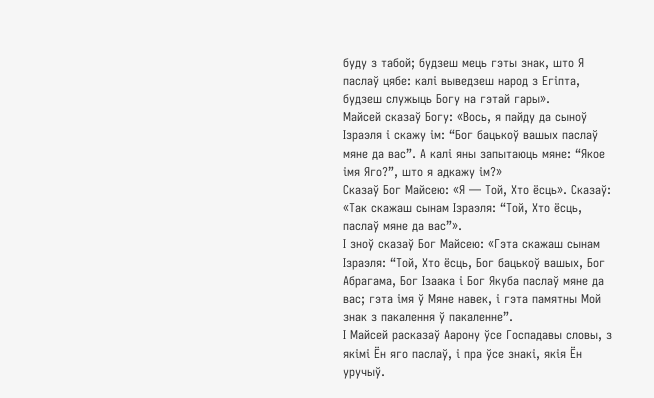буду з табой; будзеш мець гэты знак, што Я паслаў цябе: калі выведзеш народ з Егіпта, будзеш служыць Богу на гэтай гары».
Майсей сказаў Богу: «Вось, я пайду да сыноў Ізраэля і скажу ім: “Бог бацькоў вашых паслаў мяне да вас”. А калі яны запытаюць мяне: “Якое імя Яго?”, што я адкажу ім?»
Сказаў Бог Майсею: «Я — Той, Хто ёсць». Сказаў: «Так скажаш сынам Ізраэля: “Той, Хто ёсць, паслаў мяне да вас”».
І зноў сказаў Бог Майсею: «Гэта скажаш сынам Ізраэля: “Той, Хто ёсць, Бог бацькоў вашых, Бог Абрагама, Бог Ізаака і Бог Якуба паслаў мяне да вас; гэта імя ў Мяне навек, і гэта памятны Мой знак з пакалення ў пакаленне”.
І Майсей расказаў Аарону ўсе Госпадавы словы, з якімі Ён яго паслаў, і пра ўсе знакі, якія Ён уручыў.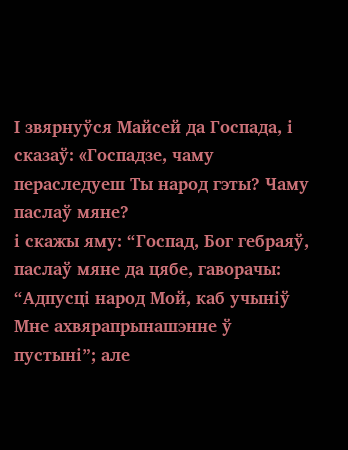І звярнуўся Майсей да Госпада, і сказаў: «Госпадзе, чаму пераследуеш Ты народ гэты? Чаму паслаў мяне?
і скажы яму: “Госпад, Бог гебраяў, паслаў мяне да цябе, гаворачы: “Адпусці народ Мой, каб учыніў Мне ахвярапрынашэнне ў пустыні”; але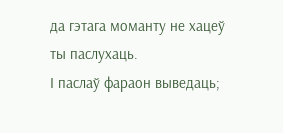да гэтага моманту не хацеў ты паслухаць.
І паслаў фараон выведаць;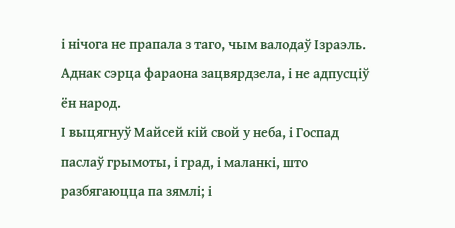і нічога не прапала з таго, чым валодаў Ізраэль. Аднак сэрца фараона зацвярдзела, і не адпусціў ён народ.
І выцягнуў Майсей кій свой у неба, і Госпад паслаў грымоты, і град, і маланкі, што разбягаюцца па зямлі; і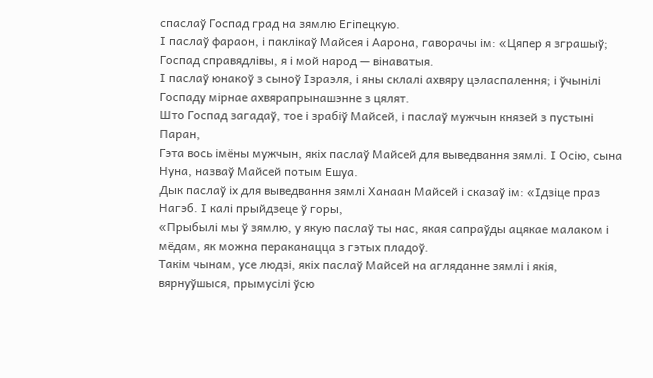спаслаў Госпад град на зямлю Егіпецкую.
І паслаў фараон, і паклікаў Майсея і Аарона, гаворачы ім: «Цяпер я зграшыў; Госпад справядлівы, я і мой народ — вінаватыя.
І паслаў юнакоў з сыноў Ізраэля, і яны склалі ахвяру цэласпалення; і ўчынілі Госпаду мірнае ахвярапрынашэнне з цялят.
Што Госпад загадаў, тое і зрабіў Майсей, і паслаў мужчын князей з пустыні Паран,
Гэта вось імёны мужчын, якіх паслаў Майсей для выведвання зямлі. І Осію, сына Нуна, назваў Майсей потым Ешуа.
Дык паслаў іх для выведвання зямлі Ханаан Майсей і сказаў ім: «Ідзіце праз Нагэб. І калі прыйдзеце ў горы,
«Прыбылі мы ў зямлю, у якую паслаў ты нас, якая сапраўды ацякае малаком і мёдам, як можна пераканацца з гэтых пладоў.
Такім чынам, усе людзі, якіх паслаў Майсей на агляданне зямлі і якія, вярнуўшыся, прымусілі ўсю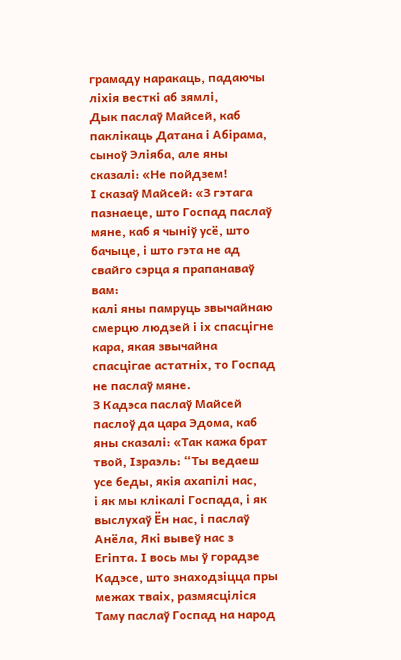грамаду наракаць, падаючы ліхія весткі аб зямлі,
Дык паслаў Майсей, каб паклікаць Датана і Абірама, сыноў Эліяба, але яны сказалі: «Не пойдзем!
І сказаў Майсей: «З гэтага пазнаеце, што Госпад паслаў мяне, каб я чыніў усё, што бачыце, і што гэта не ад свайго сэрца я прапанаваў вам:
калі яны памруць звычайнаю смерцю людзей і іх спасцігне кара, якая звычайна спасцігае астатніх, то Госпад не паслаў мяне.
З Кадэса паслаў Майсей паслоў да цара Эдома, каб яны сказалі: «Так кажа брат твой, Ізраэль: “Ты ведаеш усе беды, якія ахапілі нас,
і як мы клікалі Госпада, і як выслухаў Ён нас, і паслаў Анёла, Які вывеў нас з Егіпта. І вось мы ў горадзе Кадэсе, што знаходзіцца пры межах тваіх, размясціліся
Таму паслаў Госпад на народ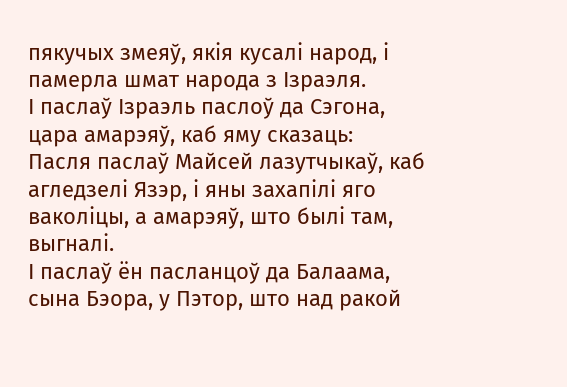пякучых змеяў, якія кусалі народ, і памерла шмат народа з Ізраэля.
І паслаў Ізраэль паслоў да Сэгона, цара амарэяў, каб яму сказаць:
Пасля паслаў Майсей лазутчыкаў, каб агледзелі Язэр, і яны захапілі яго ваколіцы, а амарэяў, што былі там, выгналі.
І паслаў ён пасланцоў да Балаама, сына Бэора, у Пэтор, што над ракой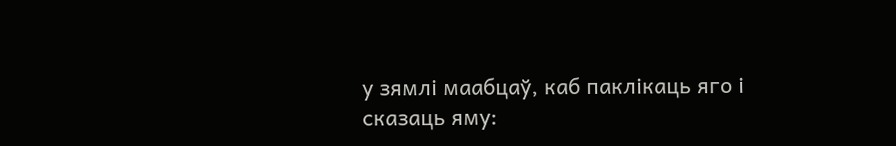у зямлі маабцаў, каб паклікаць яго і сказаць яму: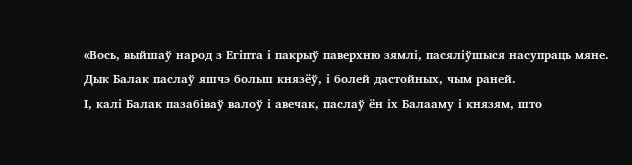«Вось, выйшаў народ з Егіпта і пакрыў паверхню зямлі, пасяліўшыся насупраць мяне.
Дык Балак паслаў яшчэ больш князёў, і болей дастойных, чым раней.
І, калі Балак пазабіваў валоў і авечак, паслаў ён іх Балааму і князям, што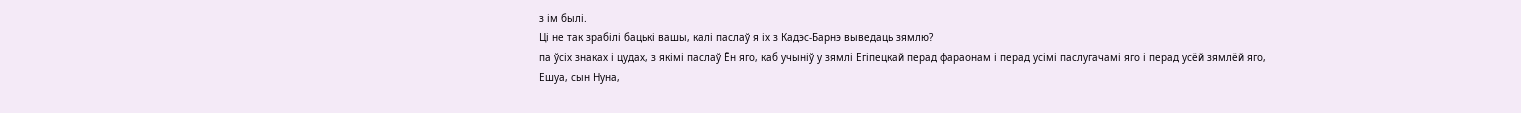з ім былі.
Ці не так зрабілі бацькі вашы, калі паслаў я іх з Кадэс-Барнэ выведаць зямлю?
па ўсіх знаках і цудах, з якімі паслаў Ён яго, каб учыніў у зямлі Егіпецкай перад фараонам і перад усімі паслугачамі яго і перад усёй зямлёй яго,
Ешуа, сын Нуна,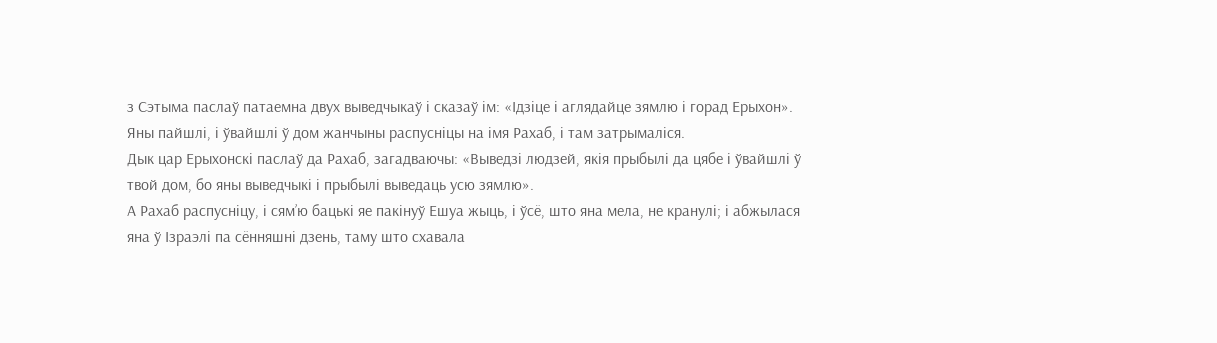з Сэтыма паслаў патаемна двух выведчыкаў і сказаў ім: «Ідзіце і аглядайце зямлю і горад Ерыхон». Яны пайшлі, і ўвайшлі ў дом жанчыны распусніцы на імя Рахаб, і там затрымаліся.
Дык цар Ерыхонскі паслаў да Рахаб, загадваючы: «Выведзі людзей, якія прыбылі да цябе і ўвайшлі ў твой дом, бо яны выведчыкі і прыбылі выведаць усю зямлю».
А Рахаб распусніцу, і сям’ю бацькі яе пакінуў Ешуа жыць, і ўсё, што яна мела, не кранулі; і абжылася яна ў Ізраэлі па сённяшні дзень, таму што схавала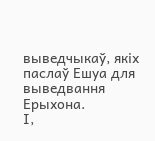выведчыкаў, якіх паслаў Ешуа для выведвання Ерыхона.
І,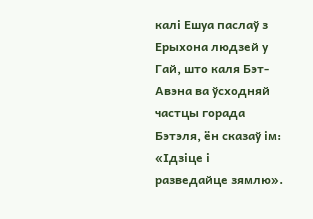калі Ешуа паслаў з Ерыхона людзей у Гай, што каля Бэт-Авэна ва ўсходняй частцы горада Бэтэля, ён сказаў ім: «Ідзіце і разведайце зямлю».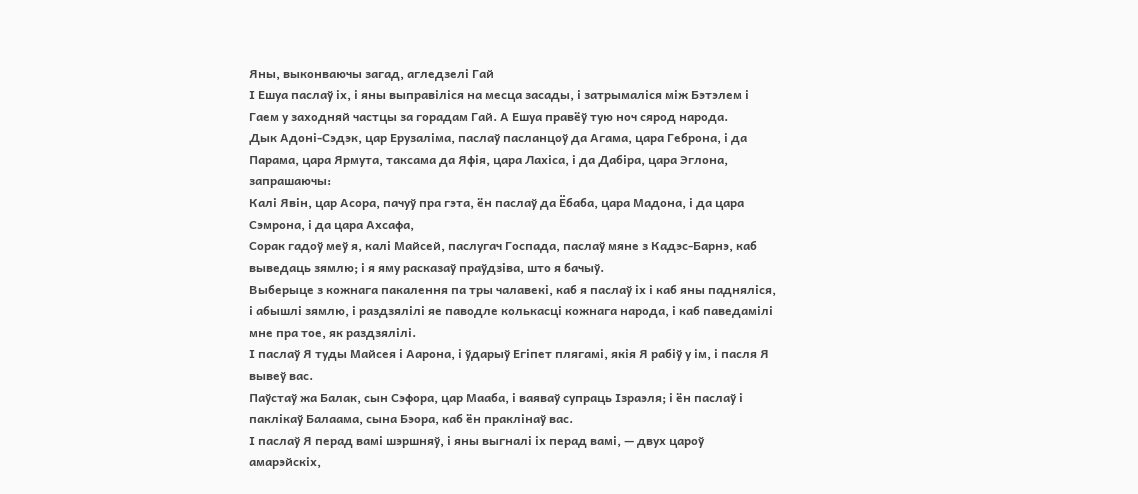Яны, выконваючы загад, агледзелі Гай
І Ешуа паслаў іх, і яны выправіліся на месца засады, і затрымаліся між Бэтэлем і Гаем у заходняй частцы за горадам Гай. А Ешуа правёў тую ноч сярод народа.
Дык Адоні-Сэдэк, цар Ерузаліма, паслаў пасланцоў да Агама, цара Геброна, і да Парама, цара Ярмута, таксама да Яфія, цара Лахіса, і да Дабіра, цара Эглона, запрашаючы:
Калі Явін, цар Асора, пачуў пра гэта, ён паслаў да Ёбаба, цара Мадона, і да цара Сэмрона, і да цара Ахсафа,
Сорак гадоў меў я, калі Майсей, паслугач Госпада, паслаў мяне з Кадэс-Барнэ, каб выведаць зямлю; і я яму расказаў праўдзіва, што я бачыў.
Выберыце з кожнага пакалення па тры чалавекі, каб я паслаў іх і каб яны падняліся, і абышлі зямлю, і раздзялілі яе паводле колькасці кожнага народа, і каб паведамілі мне пра тое, як раздзялілі.
І паслаў Я туды Майсея і Аарона, і ўдарыў Егіпет плягамі, якія Я рабіў у ім, і пасля Я вывеў вас.
Паўстаў жа Балак, сын Сэфора, цар Мааба, і ваяваў супраць Ізраэля; і ён паслаў і паклікаў Балаама, сына Бэора, каб ён праклінаў вас.
І паслаў Я перад вамі шэршняў, і яны выгналі іх перад вамі, — двух цароў амарэйскіх,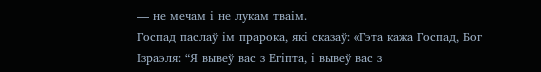— не мечам і не лукам тваім.
Госпад паслаў ім прарока, які сказаў: «Гэта кажа Госпад, Бог Ізраэля: “Я вывеў вас з Егіпта, і вывеў вас з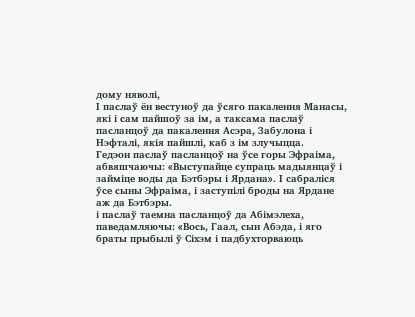дому няволі,
І паслаў ён вестуноў да ўсяго пакалення Манасы, які і сам пайшоў за ім, а таксама паслаў пасланцоў да пакалення Асэра, Забулона і Нэфталі, якія пайшлі, каб з ім злучыцца.
Гедэон паслаў пасланцоў на ўсе горы Эфраіма, абвяшчаючы: «Выступайце супраць мадыянцаў і займіце воды да Бэтбэры і Ярдана». І сабраліся ўсе сыны Эфраіма, і заступілі броды на Ярдане аж да Бэтбэры.
і паслаў таемна пасланцоў да Абімэлеха, паведамляючы: «Вось, Гаал, сын Абэда, і яго браты прыбылі ў Сіхэм і падбухторваюць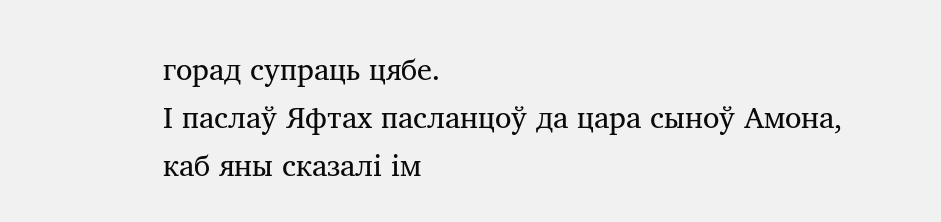горад супраць цябе.
І паслаў Яфтах пасланцоў да цара сыноў Амона, каб яны сказалі ім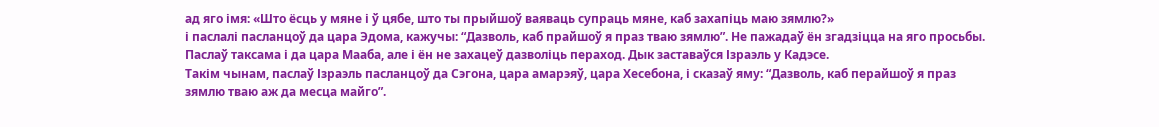ад яго імя: «Што ёсць у мяне і ў цябе, што ты прыйшоў ваяваць супраць мяне, каб захапіць маю зямлю?»
і паслалі пасланцоў да цара Эдома, кажучы: “Дазволь, каб прайшоў я праз тваю зямлю”. Не пажадаў ён згадзіцца на яго просьбы. Паслаў таксама і да цара Мааба, але і ён не захацеў дазволіць пераход. Дык заставаўся Ізраэль у Кадэсе.
Такім чынам, паслаў Ізраэль пасланцоў да Сэгона, цара амарэяў, цара Хесебона, і сказаў яму: “Дазволь, каб перайшоў я праз зямлю тваю аж да месца майго”.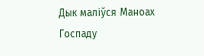Дык маліўся Маноах Госпаду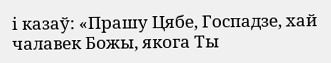і казаў: «Прашу Цябе, Госпадзе, хай чалавек Божы, якога Ты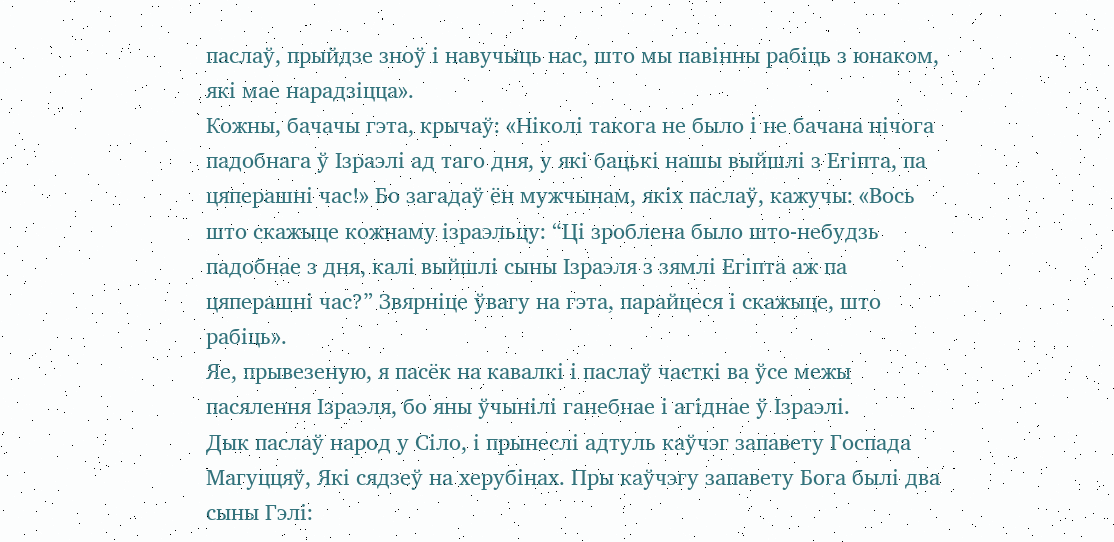паслаў, прыйдзе зноў і навучыць нас, што мы павінны рабіць з юнаком, які мае нарадзіцца».
Кожны, бачачы гэта, крычаў: «Ніколі такога не было і не бачана нічога падобнага ў Ізраэлі ад таго дня, у які бацькі нашы выйшлі з Егіпта, па цяперашні час!» Бо загадаў ён мужчынам, якіх паслаў, кажучы: «Вось што скажыце кожнаму ізраэльцу: “Ці зроблена было што-небудзь падобнае з дня, калі выйшлі сыны Ізраэля з зямлі Егіпта аж па цяперашні час?” Звярніце ўвагу на гэта, парайцеся і скажыце, што рабіць».
Яе, прывезеную, я пасёк на кавалкі і паслаў часткі ва ўсе межы пасялення Ізраэля, бо яны ўчынілі ганебнае і агіднае ў Ізраэлі.
Дык паслаў народ у Сіло, і прынеслі адтуль каўчэг запавету Госпада Магуццяў, Які сядзеў на херубінах. Пры каўчэгу запавету Бога былі два сыны Гэлі: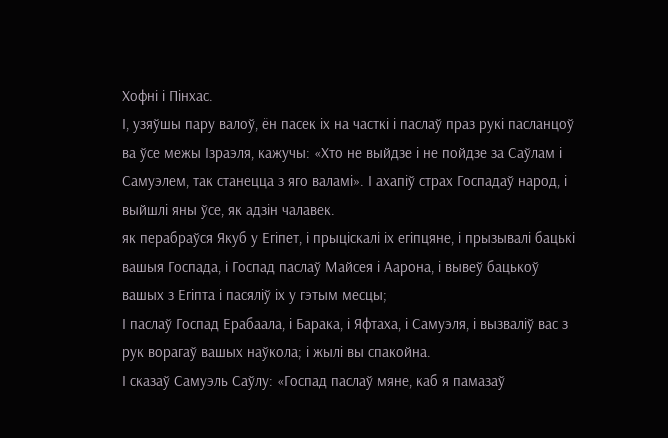Хофні і Пінхас.
І, узяўшы пару валоў, ён пасек іх на часткі і паслаў праз рукі пасланцоў ва ўсе межы Ізраэля, кажучы: «Хто не выйдзе і не пойдзе за Саўлам і Самуэлем, так станецца з яго валамі». І ахапіў страх Госпадаў народ, і выйшлі яны ўсе, як адзін чалавек.
як перабраўся Якуб у Егіпет, і прыціскалі іх егіпцяне, і прызывалі бацькі вашыя Госпада, і Госпад паслаў Майсея і Аарона, і вывеў бацькоў вашых з Егіпта і пасяліў іх у гэтым месцы;
І паслаў Госпад Ерабаала, і Барака, і Яфтаха, і Самуэля, і вызваліў вас з рук ворагаў вашых наўкола; і жылі вы спакойна.
І сказаў Самуэль Саўлу: «Госпад паслаў мяне, каб я памазаў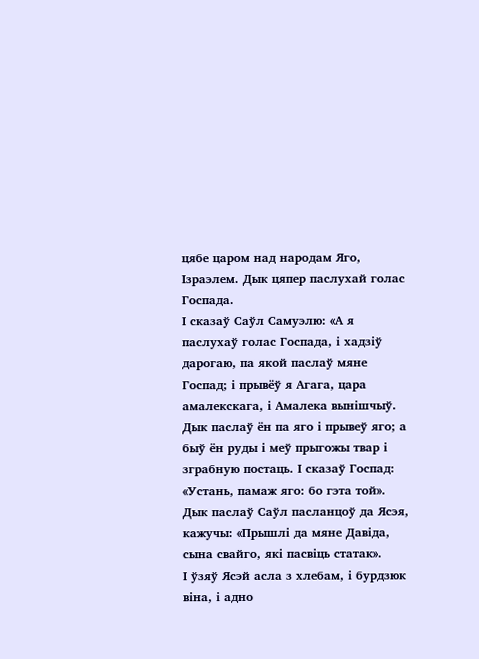цябе царом над народам Яго, Ізраэлем. Дык цяпер паслухай голас Госпада.
І сказаў Саўл Самуэлю: «А я паслухаў голас Госпада, і хадзіў дарогаю, па якой паслаў мяне Госпад; і прывёў я Агага, цара амалекскага, і Амалека вынішчыў.
Дык паслаў ён па яго і прывеў яго; а быў ён руды і меў прыгожы твар і зграбную постаць. І сказаў Госпад: «Устань, памаж яго: бо гэта той».
Дык паслаў Саўл пасланцоў да Ясэя, кажучы: «Прышлі да мяне Давіда, сына свайго, які пасвіць статак».
І ўзяў Ясэй асла з хлебам, і бурдзюк віна, і адно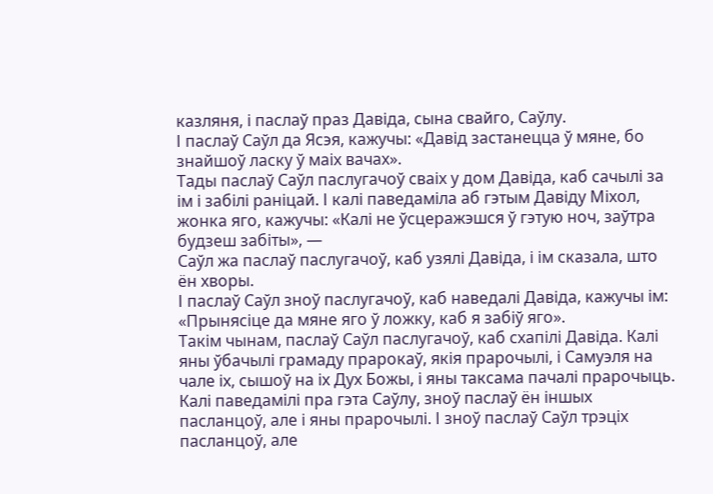казляня, і паслаў праз Давіда, сына свайго, Саўлу.
І паслаў Саўл да Ясэя, кажучы: «Давід застанецца ў мяне, бо знайшоў ласку ў маіх вачах».
Тады паслаў Саўл паслугачоў сваіх у дом Давіда, каб сачылі за ім і забілі раніцай. І калі паведаміла аб гэтым Давіду Міхол, жонка яго, кажучы: «Калі не ўсцеражэшся ў гэтую ноч, заўтра будзеш забіты», —
Саўл жа паслаў паслугачоў, каб узялі Давіда, і ім сказала, што ён хворы.
І паслаў Саўл зноў паслугачоў, каб наведалі Давіда, кажучы ім: «Прынясіце да мяне яго ў ложку, каб я забіў яго».
Такім чынам, паслаў Саўл паслугачоў, каб схапілі Давіда. Калі яны ўбачылі грамаду прарокаў, якія прарочылі, і Самуэля на чале іх, сышоў на іх Дух Божы, і яны таксама пачалі прарочыць.
Калі паведамілі пра гэта Саўлу, зноў паслаў ён іншых пасланцоў, але і яны прарочылі. І зноў паслаў Саўл трэціх пасланцоў, але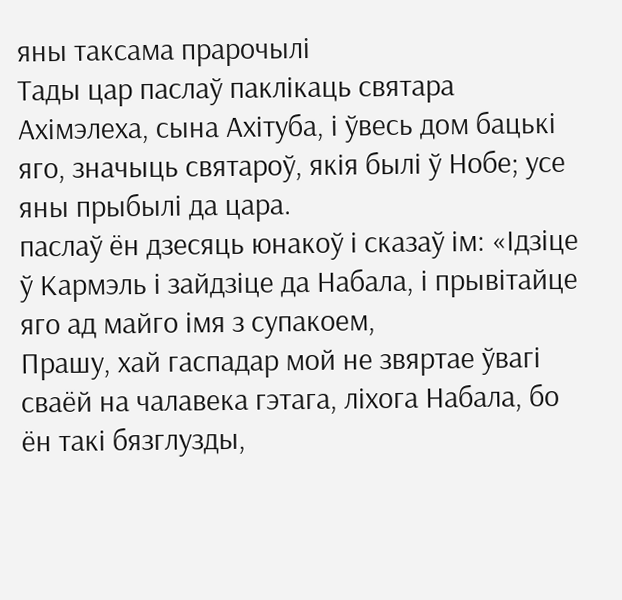яны таксама прарочылі
Тады цар паслаў паклікаць святара Ахімэлеха, сына Ахітуба, і ўвесь дом бацькі яго, значыць святароў, якія былі ў Нобе; усе яны прыбылі да цара.
паслаў ён дзесяць юнакоў і сказаў ім: «Ідзіце ў Кармэль і зайдзіце да Набала, і прывітайце яго ад майго імя з супакоем,
Прашу, хай гаспадар мой не звяртае ўвагі сваёй на чалавека гэтага, ліхога Набала, бо ён такі бязглузды,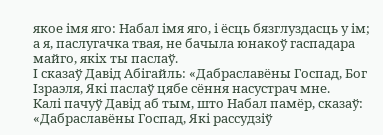якое імя яго: Набал імя яго, і ёсць бязглуздасць у ім; а я, паслугачка твая, не бачыла юнакоў гаспадара майго, якіх ты паслаў.
І сказаў Давід Абігайль: «Дабраславёны Госпад, Бог Ізраэля, Які паслаў цябе сёння насустрач мне.
Калі пачуў Давід аб тым, што Набал памёр, сказаў: «Дабраславёны Госпад, Які рассудзіў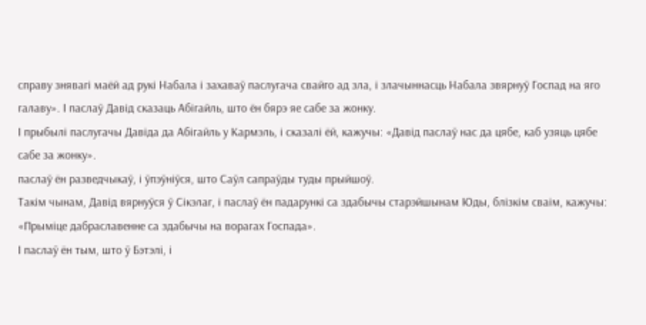справу знявагі маёй ад рукі Набала і захаваў паслугача свайго ад зла, і злачыннасць Набала звярнуў Госпад на яго галаву». І паслаў Давід сказаць Абігайль, што ён бярэ яе сабе за жонку.
І прыбылі паслугачы Давіда да Абігайль у Кармэль, і сказалі ёй, кажучы: «Давід паслаў нас да цябе, каб узяць цябе сабе за жонку».
паслаў ён разведчыкаў, і ўпэўніўся, што Саўл сапраўды туды прыйшоў.
Такім чынам, Давід вярнуўся ў Сікэлаг, і паслаў ён падарункі са здабычы старэйшынам Юды, блізкім сваім, кажучы: «Прыміце дабраславенне са здабычы на ворагах Госпада».
І паслаў ён тым, што ў Бэтэлі, і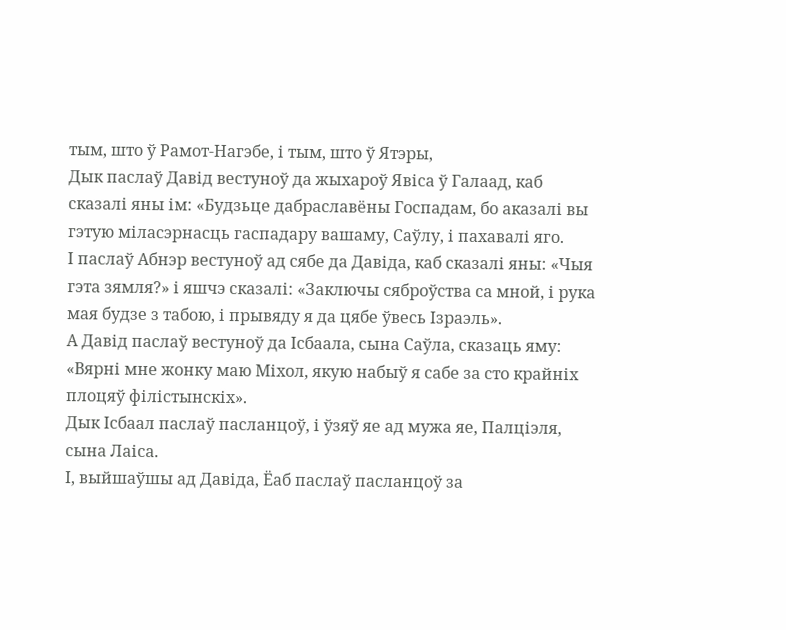тым, што ў Рамот-Нагэбе, і тым, што ў Ятэры,
Дык паслаў Давід вестуноў да жыхароў Явіса ў Галаад, каб сказалі яны ім: «Будзьце дабраславёны Госпадам, бо аказалі вы гэтую міласэрнасць гаспадару вашаму, Саўлу, і пахавалі яго.
І паслаў Абнэр вестуноў ад сябе да Давіда, каб сказалі яны: «Чыя гэта зямля?» і яшчэ сказалі: «Заключы сяброўства са мной, і рука мая будзе з табою, і прывяду я да цябе ўвесь Ізраэль».
А Давід паслаў вестуноў да Ісбаала, сына Саўла, сказаць яму: «Вярні мне жонку маю Міхол, якую набыў я сабе за сто крайніх плоцяў філістынскіх».
Дык Ісбаал паслаў пасланцоў, і ўзяў яе ад мужа яе, Палціэля, сына Лаіса.
І, выйшаўшы ад Давіда, Ёаб паслаў пасланцоў за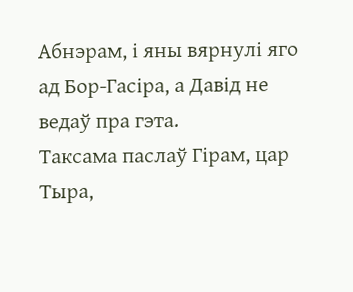Абнэрам, і яны вярнулі яго ад Бор-Гасіра, а Давід не ведаў пра гэта.
Таксама паслаў Гірам, цар Тыра,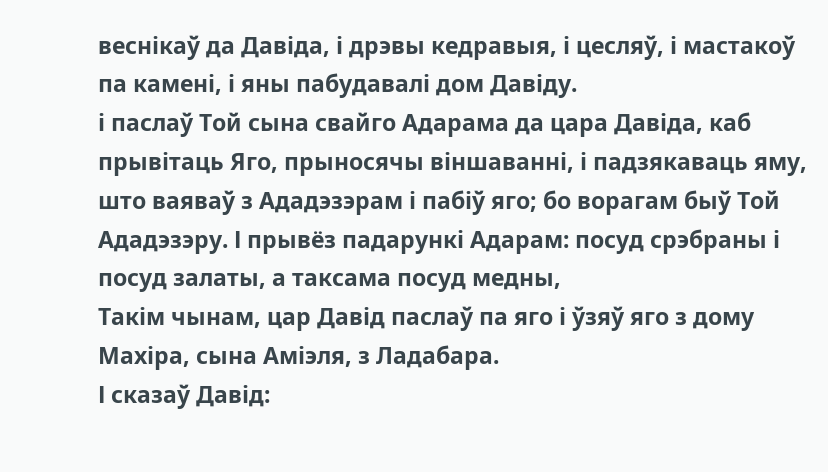веснікаў да Давіда, і дрэвы кедравыя, і цесляў, і мастакоў па камені, і яны пабудавалі дом Давіду.
і паслаў Той сына свайго Адарама да цара Давіда, каб прывітаць Яго, прыносячы віншаванні, і падзякаваць яму, што ваяваў з Ададэзэрам і пабіў яго; бо ворагам быў Той Ададэзэру. І прывёз падарункі Адарам: посуд срэбраны і посуд залаты, а таксама посуд медны,
Такім чынам, цар Давід паслаў па яго і ўзяў яго з дому Махіра, сына Аміэля, з Ладабара.
І сказаў Давід: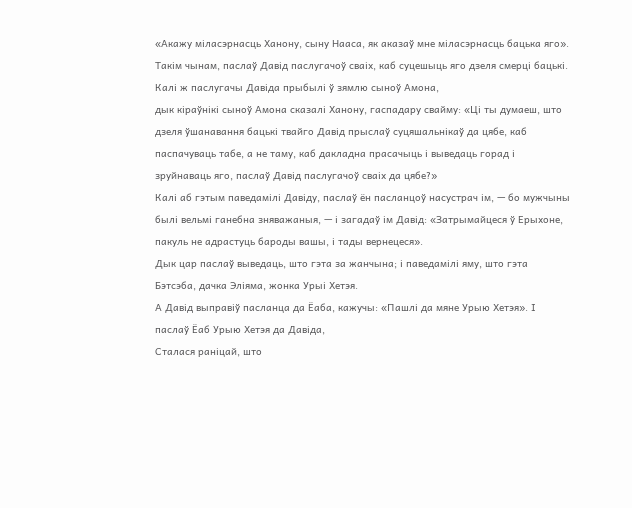«Акажу міласэрнасць Ханону, сыну Нааса, як аказаў мне міласэрнасць бацька яго». Такім чынам, паслаў Давід паслугачоў сваіх, каб суцешыць яго дзеля смерці бацькі. Калі ж паслугачы Давіда прыбылі ў зямлю сыноў Амона,
дык кіраўнікі сыноў Амона сказалі Ханону, гаспадару свайму: «Ці ты думаеш, што дзеля ўшанавання бацькі твайго Давід прыслаў суцяшальнікаў да цябе, каб паспачуваць табе, а не таму, каб дакладна прасачыць і выведаць горад і зруйнаваць яго, паслаў Давід паслугачоў сваіх да цябе?»
Калі аб гэтым паведамілі Давіду, паслаў ён пасланцоў насустрач ім, — бо мужчыны былі вельмі ганебна зняважаныя, — і загадаў ім Давід: «Затрымайцеся ў Ерыхоне, пакуль не адрастуць бароды вашы, і тады вернецеся».
Дык цар паслаў выведаць, што гэта за жанчына; і паведамілі яму, што гэта Бэтсэба, дачка Эліяма, жонка Урыі Хетэя.
А Давід выправіў пасланца да Ёаба, кажучы: «Пашлі да мяне Урыю Хетэя». І паслаў Ёаб Урыю Хетэя да Давіда,
Сталася раніцай, што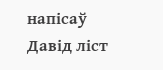напісаў Давід ліст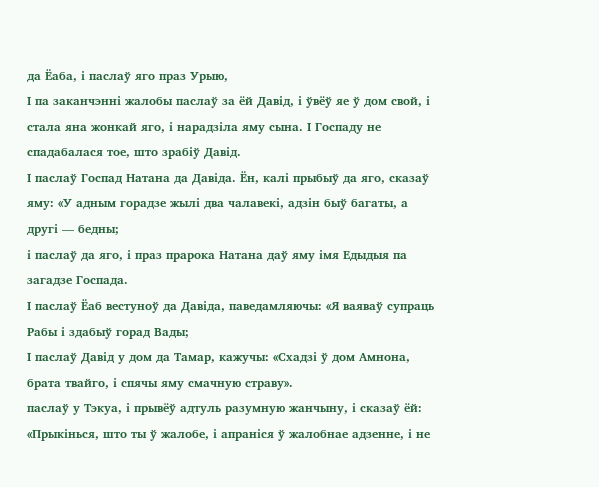да Ёаба, і паслаў яго праз Урыю,
І па заканчэнні жалобы паслаў за ёй Давід, і ўвёў яе ў дом свой, і стала яна жонкай яго, і нарадзіла яму сына. І Госпаду не спадабалася тое, што зрабіў Давід.
І паслаў Госпад Натана да Давіда. Ён, калі прыбыў да яго, сказаў яму: «У адным горадзе жылі два чалавекі, адзін быў багаты, а другі — бедны;
і паслаў да яго, і праз прарока Натана даў яму імя Едыдыя па загадзе Госпада.
І паслаў Ёаб вестуноў да Давіда, паведамляючы: «Я ваяваў супраць Рабы і здабыў горад Вады;
І паслаў Давід у дом да Тамар, кажучы: «Схадзі ў дом Амнона, брата твайго, і спячы яму смачную страву».
паслаў у Тэкуа, і прывёў адтуль разумную жанчыну, і сказаў ёй: «Прыкінься, што ты ў жалобе, і апраніся ў жалобнае адзенне, і не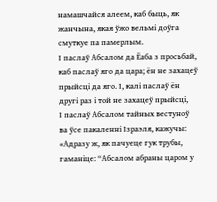намашчайся алеем, каб быць, як жанчына, якая ўжо вельмі доўга смуткуе па памерлым.
І паслаў Абсалом да Ёаба з просьбай, каб паслаў яго да цара; ён не захацеў прыйсці да яго. І, калі паслаў ён другі раз і той не захацеў прыйсці,
І паслаў Абсалом тайных вестуноў ва ўсе пакаленні Ізраэля, кажучы: «Адразу ж, як пачуеце гук трубы, гаманіце: “Абсалом абраны царом у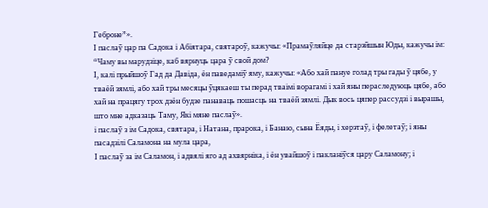Геброне”».
І паслаў цар па Садока і Абіятара, святароў, кажучы: «Прамаўляйце да старэйшын Юды, кажучы ім: “Чаму вы марудзіце, каб вярнуць цара ў свой дом?
І, калі прыйшоў Гад да Давіда, ён паведаміў яму, кажучы: «Або хай пануе голад тры гады ў цябе, у тваёй зямлі, або хай тры месяцы ўцякаеш ты перад тваімі ворагамі і хай яны пераследуюць цябе, або хай на працягу трох дзён будзе панаваць пошасць на тваёй зямлі. Дык вось цяпер рассудзі і вырашы, што мне адказаць Таму, Які мяне паслаў».
і паслаў з ім Садока, святара, і Натана, прарока, і Банаю, сына Ёяды, і херэтаў, і фелетаў; і яны пасадзілі Саламона на мула цара,
І паслаў за ім Саламон, і адвялі яго ад ахвярніка, і ён увайшоў і пакланіўся цару Саламону; і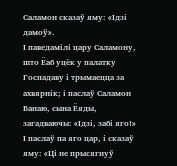Саламон сказаў яму: «Ідзі дамоў».
І паведамілі цару Саламону, што Ёаб уцёк у палатку Госпадаву і трымаецца за ахвярнік; і паслаў Саламон Банаю, сына Ёяды, загадваючы: «Ідзі, забі яго!»
І паслаў па яго цар, і сказаў яму: «Ці не прысягнуў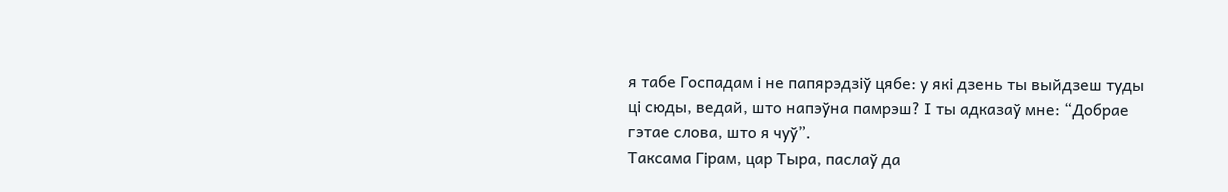я табе Госпадам і не папярэдзіў цябе: у які дзень ты выйдзеш туды ці сюды, ведай, што напэўна памрэш? І ты адказаў мне: “Добрае гэтае слова, што я чуў”.
Таксама Гірам, цар Тыра, паслаў да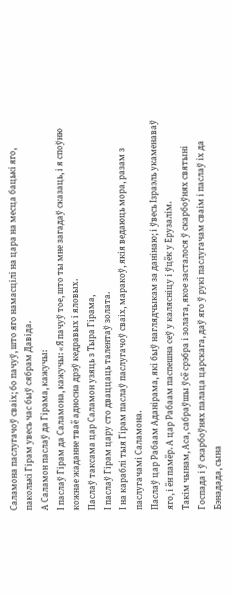Саламона паслугачоў сваіх; бо пачуў, што яго намасцілі на цара на месца бацькі яго, паколькі Гірам увесь час быў сябрам Давіда.
А Саламон паслаў да Гірама, кажучы:
І паслаў Гірам да Саламона, кажучы: «Я пачуў тое, што ты мне загадаў сказаць, і я споўню кожнае жаданне тваё адносна дрэў кедравых і яловых.
Паслаў таксама цар Саламон узяць з Тыра Гірама,
І паслаў Гірам цару сто дваццаць талентаў золата.
І на караблі тыя Гірам паслаў паслугачоў сваіх, маракоў, якія ведаюць мора, разам з паслугачамі Саламона.
Паслаў цар Рабаам Аданірама, які быў наглядчыкам за данінаю; і ўвесь Ізраэль укаменаваў яго, і ён памёр. А цар Рабаам паспешна сеў у калясніцу і ўцёк у Ерузалім.
Такім чынам, Аса, сабраўшы ўсё срэбра і золата, якое засталося ў скарбоўнях святыні Госпада і ў скарбоўнях палаца царскага, даў яго ў рукі паслугачам сваім і паслаў іх да Бэнадада, сына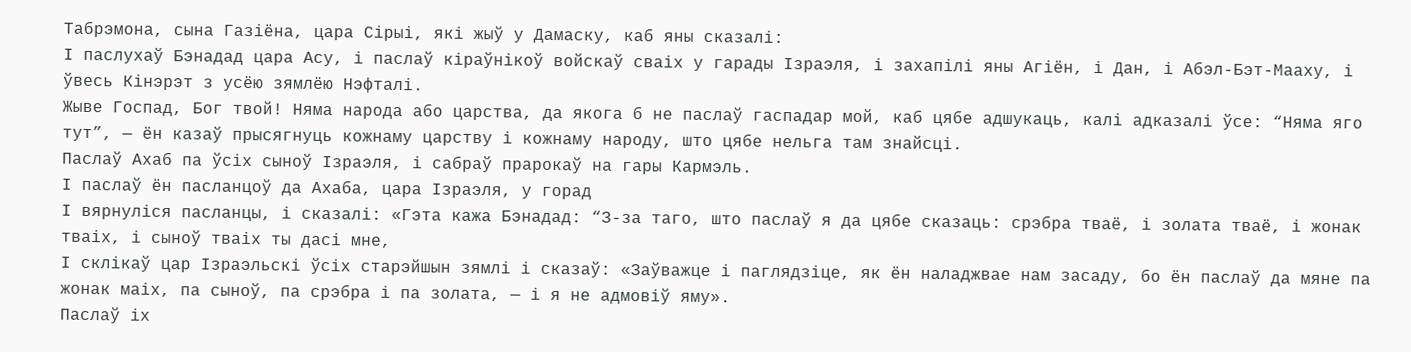Табрэмона, сына Газіёна, цара Сірыі, які жыў у Дамаску, каб яны сказалі:
І паслухаў Бэнадад цара Асу, і паслаў кіраўнікоў войскаў сваіх у гарады Ізраэля, і захапілі яны Агіён, і Дан, і Абэл-Бэт-Мааху, і ўвесь Кінэрэт з усёю зямлёю Нэфталі.
Жыве Госпад, Бог твой! Няма народа або царства, да якога б не паслаў гаспадар мой, каб цябе адшукаць, калі адказалі ўсе: “Няма яго тут”, — ён казаў прысягнуць кожнаму царству і кожнаму народу, што цябе нельга там знайсці.
Паслаў Ахаб па ўсіх сыноў Ізраэля, і сабраў прарокаў на гары Кармэль.
І паслаў ён пасланцоў да Ахаба, цара Ізраэля, у горад
І вярнуліся пасланцы, і сказалі: «Гэта кажа Бэнадад: “З-за таго, што паслаў я да цябе сказаць: срэбра тваё, і золата тваё, і жонак тваіх, і сыноў тваіх ты дасі мне,
І склікаў цар Ізраэльскі ўсіх старэйшын зямлі і сказаў: «Заўважце і паглядзіце, як ён наладжвае нам засаду, бо ён паслаў да мяне па жонак маіх, па сыноў, па срэбра і па золата, — і я не адмовіў яму».
Паслаў іх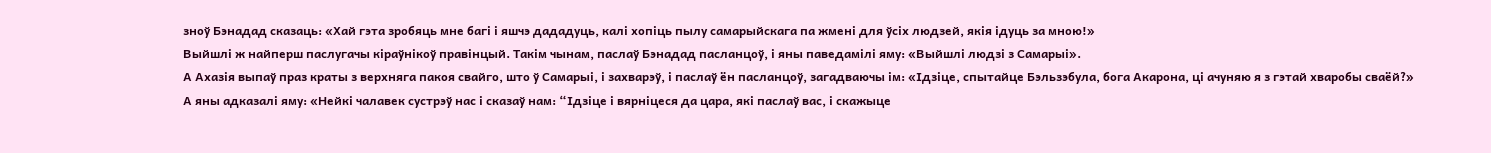зноў Бэнадад сказаць: «Хай гэта зробяць мне багі і яшчэ дададуць, калі хопіць пылу самарыйскага па жмені для ўсіх людзей, якія ідуць за мною!»
Выйшлі ж найперш паслугачы кіраўнікоў правінцый. Такім чынам, паслаў Бэнадад пасланцоў, і яны паведамілі яму: «Выйшлі людзі з Самарыі».
А Ахазія выпаў праз краты з верхняга пакоя свайго, што ў Самарыі, і захварэў, і паслаў ён пасланцоў, загадваючы ім: «Ідзіце, спытайце Бэльзэбула, бога Акарона, ці ачуняю я з гэтай хваробы сваёй?»
А яны адказалі яму: «Нейкі чалавек сустрэў нас і сказаў нам: “Ідзіце і вярніцеся да цара, які паслаў вас, і скажыце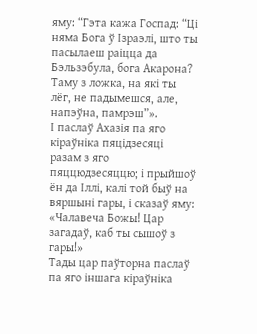яму: “Гэта кажа Госпад: “Ці няма Бога ў Ізраэлі, што ты пасылаеш раіцца да Бэльзэбула, бога Акарона? Таму з ложка, на які ты лёг, не падымешся, але, напэўна, памрэш”».
І паслаў Ахазія па яго кіраўніка пяцідзесяці разам з яго пяццюдзесяццю; і прыйшоў ён да Іллі, калі той быў на вяршыні гары, і сказаў яму: «Чалавеча Божы! Цар загадаў, каб ты сышоў з гары!»
Тады цар паўторна паслаў па яго іншага кіраўніка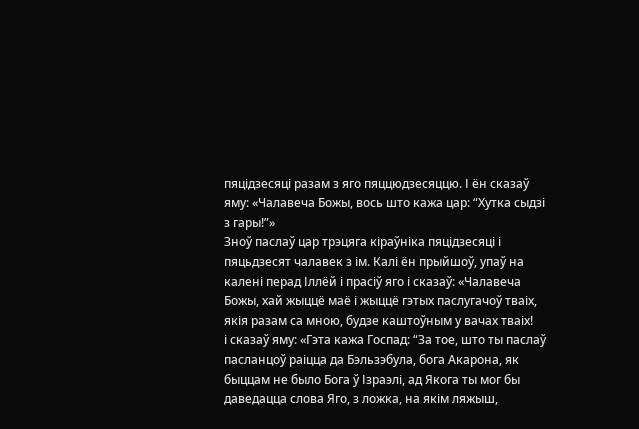пяцідзесяці разам з яго пяццюдзесяццю. І ён сказаў яму: «Чалавеча Божы, вось што кажа цар: “Хутка сыдзі з гары!”»
Зноў паслаў цар трэцяга кіраўніка пяцідзесяці і пяцьдзесят чалавек з ім. Калі ён прыйшоў, упаў на калені перад Іллёй і прасіў яго і сказаў: «Чалавеча Божы, хай жыццё маё і жыццё гэтых паслугачоў тваіх, якія разам са мною, будзе каштоўным у вачах тваіх!
і сказаў яму: «Гэта кажа Госпад: “За тое, што ты паслаў пасланцоў раіцца да Бэльзэбула, бога Акарона, як быццам не было Бога ў Ізраэлі, ад Якога ты мог бы даведацца слова Яго, з ложка, на якім ляжыш,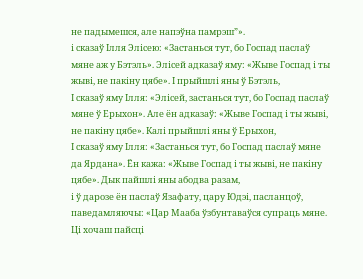не падымешся, але напэўна памрэш”».
і сказаў Ілля Элісею: «Застанься тут, бо Госпад паслаў мяне аж у Бэтэль». Элісей адказаў яму: «Жыве Госпад і ты жыві, не пакіну цябе». І прыйшлі яны ў Бэтэль,
І сказаў яму Ілля: «Элісей, застанься тут, бо Госпад паслаў мяне ў Ерыхон». Але ён адказаў: «Жыве Госпад і ты жыві, не пакіну цябе». Калі прыйшлі яны ў Ерыхон,
І сказаў яму Ілля: «Застанься тут, бо Госпад паслаў мяне да Ярдана». Ён кажа: «Жыве Госпад і ты жыві, не пакіну цябе». Дык пайшлі яны абодва разам,
і ў дарозе ён паслаў Язафату, цару Юдэі, пасланцоў, паведамляючы: «Цар Мааба ўзбунтаваўся супраць мяне. Ці хочаш пайсці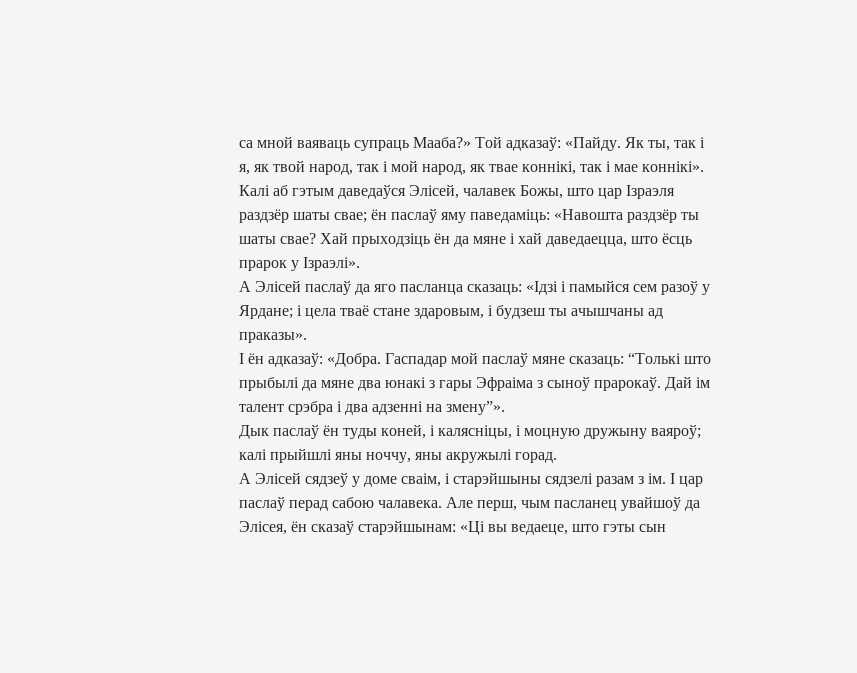са мной ваяваць супраць Мааба?» Той адказаў: «Пайду. Як ты, так і я, як твой народ, так і мой народ, як твае коннікі, так і мае коннікі».
Калі аб гэтым даведаўся Элісей, чалавек Божы, што цар Ізраэля раздзёр шаты свае; ён паслаў яму паведаміць: «Навошта раздзёр ты шаты свае? Хай прыходзіць ён да мяне і хай даведаецца, што ёсць прарок у Ізраэлі».
А Элісей паслаў да яго пасланца сказаць: «Ідзі і памыйся сем разоў у Ярдане; і цела тваё стане здаровым, і будзеш ты ачышчаны ад праказы».
І ён адказаў: «Добра. Гаспадар мой паслаў мяне сказаць: “Толькі што прыбылі да мяне два юнакі з гары Эфраіма з сыноў прарокаў. Дай ім талент срэбра і два адзенні на змену”».
Дык паслаў ён туды коней, і калясніцы, і моцную дружыну ваяроў; калі прыйшлі яны ноччу, яны акружылі горад.
А Элісей сядзеў у доме сваім, і старэйшыны сядзелі разам з ім. І цар паслаў перад сабою чалавека. Але перш, чым пасланец увайшоў да Элісея, ён сказаў старэйшынам: «Ці вы ведаеце, што гэты сын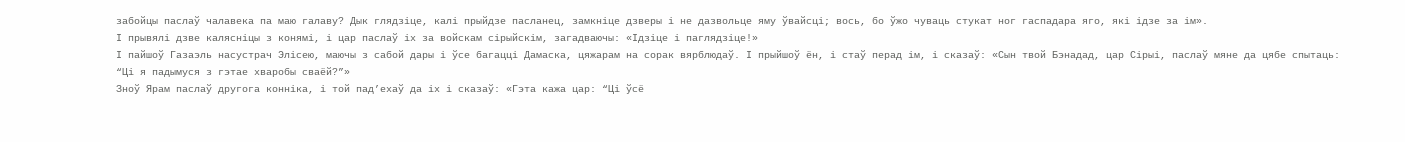забойцы паслаў чалавека па маю галаву? Дык глядзіце, калі прыйдзе пасланец, замкніце дзверы і не дазвольце яму ўвайсці; вось, бо ўжо чуваць стукат ног гаспадара яго, які ідзе за ім».
І прывялі дзве калясніцы з конямі, і цар паслаў іх за войскам сірыйскім, загадваючы: «Ідзіце і паглядзіце!»
І пайшоў Газаэль насустрач Элісею, маючы з сабой дары і ўсе багацці Дамаска, цяжарам на сорак вярблюдаў. І прыйшоў ён, і стаў перад ім, і сказаў: «Сын твой Бэнадад, цар Сірыі, паслаў мяне да цябе спытаць: “Ці я падымуся з гэтае хваробы сваёй?”»
Зноў Ярам паслаў другога конніка, і той пад’ехаў да іх і сказаў: «Гэта кажа цар: “Ці ўсё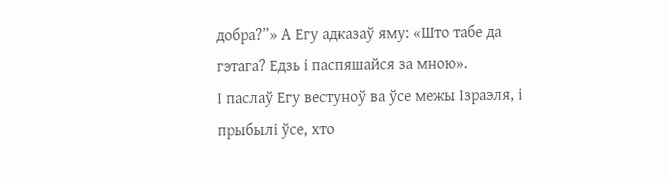добра?”» А Егу адказаў яму: «Што табе да гэтага? Едзь і паспяшайся за мною».
І паслаў Егу вестуноў ва ўсе межы Ізраэля, і прыбылі ўсе, хто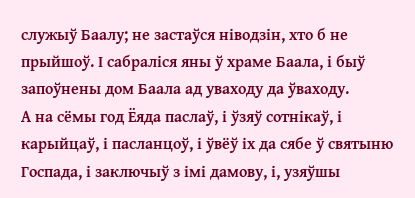служыў Баалу; не застаўся ніводзін, хто б не прыйшоў. І сабраліся яны ў храме Баала, і быў запоўнены дом Баала ад уваходу да ўваходу.
А на сёмы год Ёяда паслаў, і ўзяў сотнікаў, і карыйцаў, і пасланцоў, і ўвёў іх да сябе ў святыню Госпада, і заключыў з імі дамову, і, узяўшы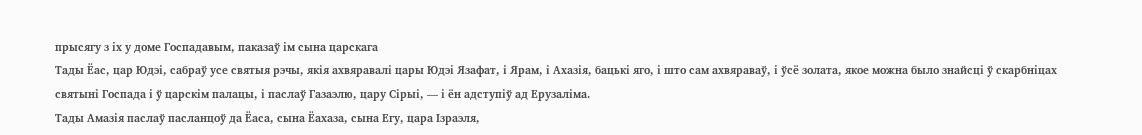прысягу з іх у доме Госпадавым, паказаў ім сына царскага
Тады Ёас, цар Юдэі, сабраў усе святыя рэчы, якія ахвяравалі цары Юдэі Язафат, і Ярам, і Ахазія, бацькі яго, і што сам ахвяраваў, і ўсё золата, якое можна было знайсці ў скарбніцах святыні Госпада і ў царскім палацы, і паслаў Газаэлю, цару Сірыі, — і ён адступіў ад Ерузаліма.
Тады Амазія паслаў пасланцоў да Ёаса, сына Ёахаза, сына Егу, цара Ізраэля,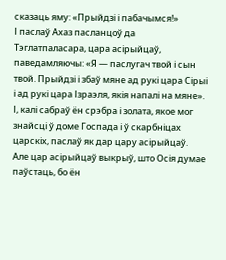сказаць яму: «Прыйдзі і пабачымся!»
І паслаў Ахаз пасланцоў да Тэглатпаласара, цара асірыйцаў, паведамляючы: «Я — паслугач твой і сын твой. Прыйдзі і збаў мяне ад рукі цара Сірыі і ад рукі цара Ізраэля, якія напалі на мяне».
І, калі сабраў ён срэбра і золата, якое мог знайсці ў доме Госпада і ў скарбніцах царскіх, паслаў як дар цару асірыйцаў.
Але цар асірыйцаў выкрыў, што Осія думае паўстаць, бо ён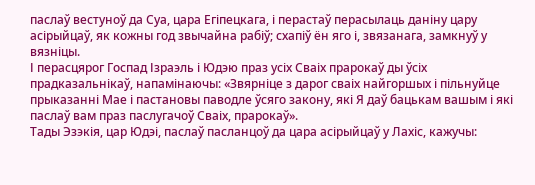паслаў вестуноў да Суа, цара Егіпецкага, і перастаў перасылаць даніну цару асірыйцаў, як кожны год звычайна рабіў; схапіў ён яго і, звязанага, замкнуў у вязніцы.
І перасцярог Госпад Ізраэль і Юдэю праз усіх Сваіх прарокаў ды ўсіх прадказальнікаў, напамінаючы: «Звярніце з дарог сваіх найгоршых і пільнуйце прыказанні Мае і пастановы паводле ўсяго закону, які Я даў бацькам вашым і які паслаў вам праз паслугачоў Сваіх, прарокаў».
Тады Эзэкія, цар Юдэі, паслаў пасланцоў да цара асірыйцаў у Лахіс, кажучы: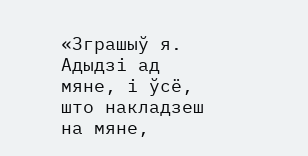«Зграшыў я. Адыдзі ад мяне, і ўсё, што накладзеш на мяне,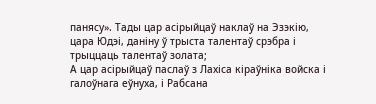панясу». Тады цар асірыйцаў наклаў на Эзэкію, цара Юдэі, даніну ў трыста талентаў срэбра і трыццаць талентаў золата;
А цар асірыйцаў паслаў з Лахіса кіраўніка войска і галоўнага еўнуха, і Рабсана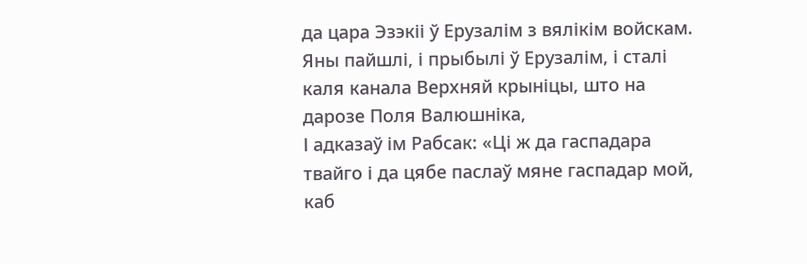да цара Эзэкіі ў Ерузалім з вялікім войскам. Яны пайшлі, і прыбылі ў Ерузалім, і сталі каля канала Верхняй крыніцы, што на дарозе Поля Валюшніка,
І адказаў ім Рабсак: «Ці ж да гаспадара твайго і да цябе паслаў мяне гаспадар мой, каб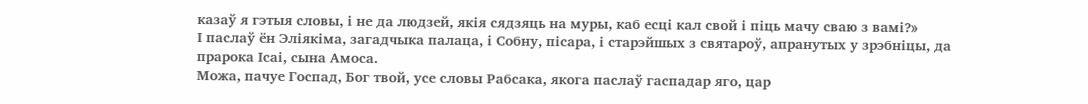казаў я гэтыя словы, і не да людзей, якія сядзяць на муры, каб есці кал свой і піць мачу сваю з вамі?»
І паслаў ён Эліякіма, загадчыка палаца, і Собну, пісара, і старэйшых з святароў, апранутых у зрэбніцы, да прарока Ісаі, сына Амоса.
Можа, пачуе Госпад, Бог твой, усе словы Рабсака, якога паслаў гаспадар яго, цар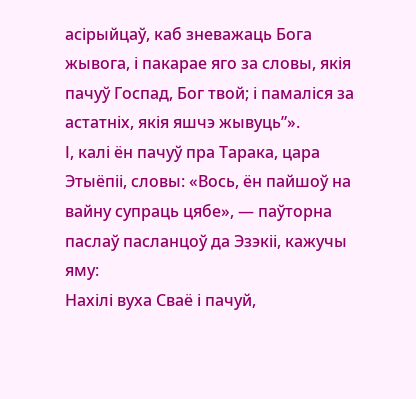асірыйцаў, каб зневажаць Бога жывога, і пакарае яго за словы, якія пачуў Госпад, Бог твой; і памаліся за астатніх, якія яшчэ жывуць”».
І, калі ён пачуў пра Тарака, цара Этыёпіі, словы: «Вось, ён пайшоў на вайну супраць цябе», — паўторна паслаў пасланцоў да Эзэкіі, кажучы яму:
Нахілі вуха Сваё і пачуй,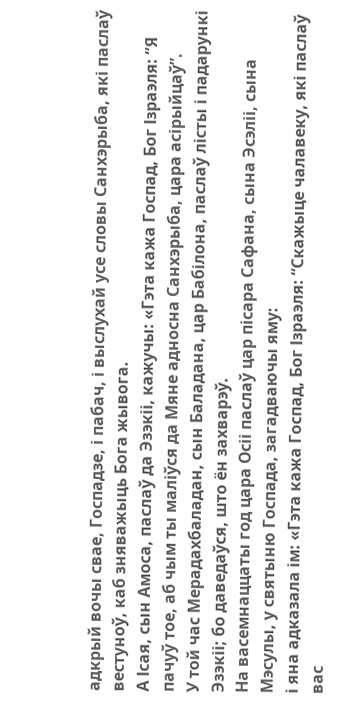адкрый вочы свае, Госпадзе, і пабач, і выслухай усе словы Санхэрыба, які паслаў вестуноў, каб зняважыць Бога жывога.
А Ісая, сын Амоса, паслаў да Эзэкіі, кажучы: «Гэта кажа Госпад, Бог Ізраэля: “Я пачуў тое, аб чым ты маліўся да Мяне адносна Санхэрыба, цара асірыйцаў”.
У той час Мерадахбаладан, сын Баладана, цар Бабілона, паслаў лісты і падарункі Эзэкіі; бо даведаўся, што ён захварэў.
На васемнаццаты год цара Осіі паслаў цар пісара Сафана, сына Эсэліі, сына Мэсулы, у святыню Госпада, загадваючы яму:
і яна адказала ім: «Гэта кажа Госпад, Бог Ізраэля: “Скажыце чалавеку, які паслаў вас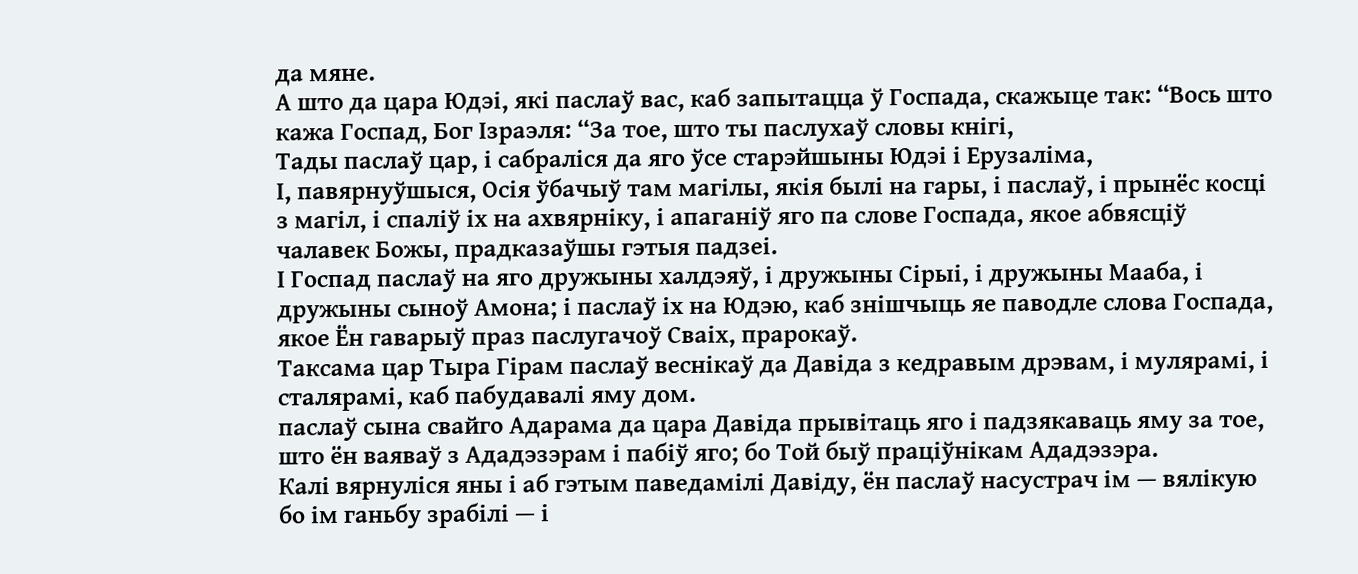да мяне.
А што да цара Юдэі, які паслаў вас, каб запытацца ў Госпада, скажыце так: “Вось што кажа Госпад, Бог Ізраэля: “За тое, што ты паслухаў словы кнігі,
Тады паслаў цар, і сабраліся да яго ўсе старэйшыны Юдэі і Ерузаліма,
І, павярнуўшыся, Осія ўбачыў там магілы, якія былі на гары, і паслаў, і прынёс косці з магіл, і спаліў іх на ахвярніку, і апаганіў яго па слове Госпада, якое абвясціў чалавек Божы, прадказаўшы гэтыя падзеі.
І Госпад паслаў на яго дружыны халдэяў, і дружыны Сірыі, і дружыны Мааба, і дружыны сыноў Амона; і паслаў іх на Юдэю, каб знішчыць яе паводле слова Госпада, якое Ён гаварыў праз паслугачоў Сваіх, прарокаў.
Таксама цар Тыра Гірам паслаў веснікаў да Давіда з кедравым дрэвам, і мулярамі, і сталярамі, каб пабудавалі яму дом.
паслаў сына свайго Адарама да цара Давіда прывітаць яго і падзякаваць яму за тое, што ён ваяваў з Ададэзэрам і пабіў яго; бо Той быў праціўнікам Ададэзэра.
Калі вярнуліся яны і аб гэтым паведамілі Давіду, ён паслаў насустрач ім — вялікую бо ім ганьбу зрабілі — і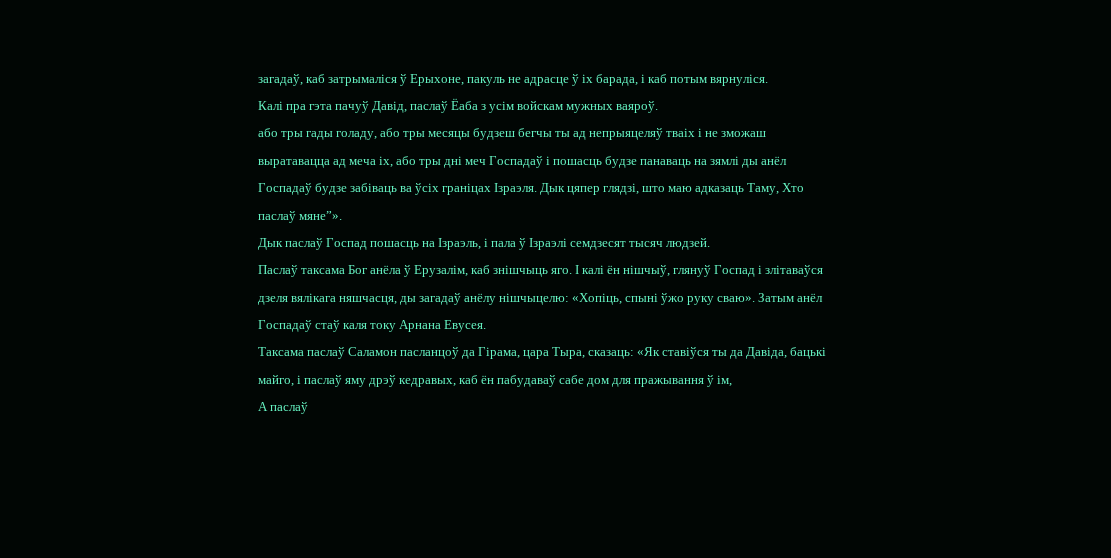загадаў, каб затрымаліся ў Ерыхоне, пакуль не адрасце ў іх барада, і каб потым вярнуліся.
Калі пра гэта пачуў Давід, паслаў Ёаба з усім войскам мужных ваяроў.
або тры гады голаду, або тры месяцы будзеш бегчы ты ад непрыяцеляў тваіх і не зможаш выратавацца ад меча іх, або тры дні меч Госпадаў і пошасць будзе панаваць на зямлі ды анёл Госпадаў будзе забіваць ва ўсіх граніцах Ізраэля. Дык цяпер глядзі, што маю адказаць Таму, Хто паслаў мяне”».
Дык паслаў Госпад пошасць на Ізраэль, і пала ў Ізраэлі семдзесят тысяч людзей.
Паслаў таксама Бог анёла ў Ерузалім, каб знішчыць яго. І калі ён нішчыў, глянуў Госпад і злітаваўся дзеля вялікага няшчасця, ды загадаў анёлу нішчыцелю: «Хопіць, спыні ўжо руку сваю». Затым анёл Госпадаў стаў каля току Арнана Евусея.
Таксама паслаў Саламон пасланцоў да Гірама, цара Тыра, сказаць: «Як ставіўся ты да Давіда, бацькі майго, і паслаў яму дрэў кедравых, каб ён пабудаваў сабе дом для пражывання ў ім,
А паслаў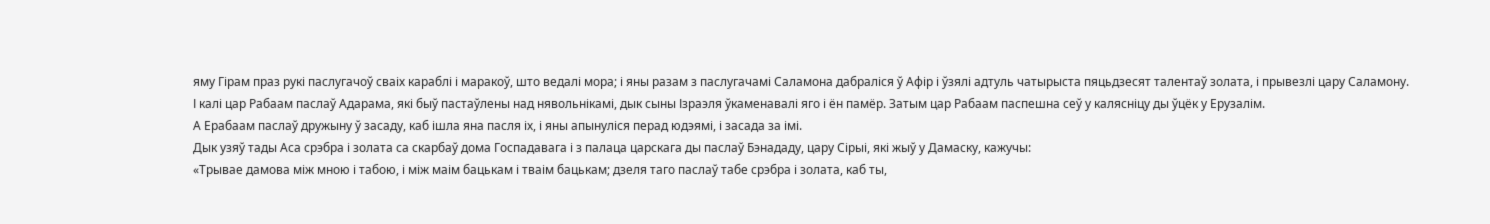яму Гірам праз рукі паслугачоў сваіх караблі і маракоў, што ведалі мора; і яны разам з паслугачамі Саламона дабраліся ў Афір і ўзялі адтуль чатырыста пяцьдзесят талентаў золата, і прывезлі цару Саламону.
І калі цар Рабаам паслаў Адарама, які быў пастаўлены над нявольнікамі, дык сыны Ізраэля ўкаменавалі яго і ён памёр. Затым цар Рабаам паспешна сеў у калясніцу ды ўцёк у Ерузалім.
А Ерабаам паслаў дружыну ў засаду, каб ішла яна пасля іх, і яны апынуліся перад юдэямі, і засада за імі.
Дык узяў тады Аса срэбра і золата са скарбаў дома Госпадавага і з палаца царскага ды паслаў Бэнададу, цару Сірыі, які жыў у Дамаску, кажучы:
«Трывае дамова між мною і табою, і між маім бацькам і тваім бацькам; дзеля таго паслаў табе срэбра і золата, каб ты,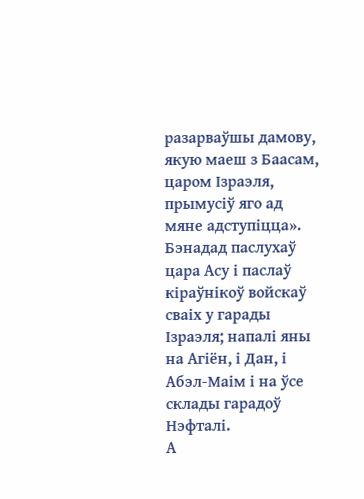разарваўшы дамову, якую маеш з Баасам, царом Ізраэля, прымусіў яго ад мяне адступіцца».
Бэнадад паслухаў цара Асу і паслаў кіраўнікоў войскаў сваіх у гарады Ізраэля; напалі яны на Агіён, і Дан, і Абэл-Маім і на ўсе склады гарадоў Нэфталі.
А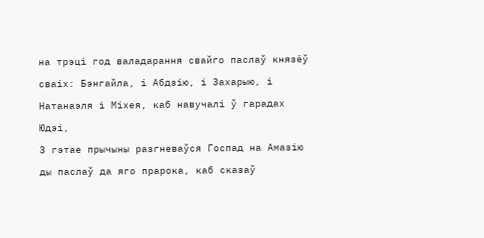на трэці год валадарання свайго паслаў князёў сваіх: Бэнгайла, і Абдзію, і Захарыю, і Натанаэля і Міхея, каб навучалі ў гарадах Юдэі,
З гэтае прычыны разгневаўся Госпад на Амазію ды паслаў да яго прарока, каб сказаў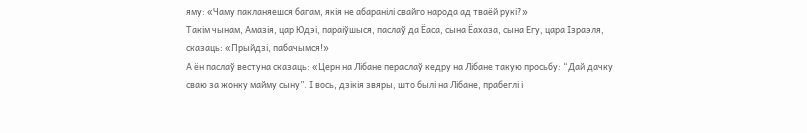яму: «Чаму пакланяешся багам, якія не абаранілі свайго народа ад тваёй рукі?»
Такім чынам, Амазія, цар Юдэі, параіўшыся, паслаў да Ёаса, сына Ёахаза, сына Егу, цара Ізраэля, сказаць: «Прыйдзі, пабачымся!»
А ён паслаў вестуна сказаць: «Церн на Лібане пераслаў кедру на Лібане такую просьбу: “Дай дачку сваю за жонку майму сыну”. І вось, дзікія звяры, што былі на Лібане, прабеглі і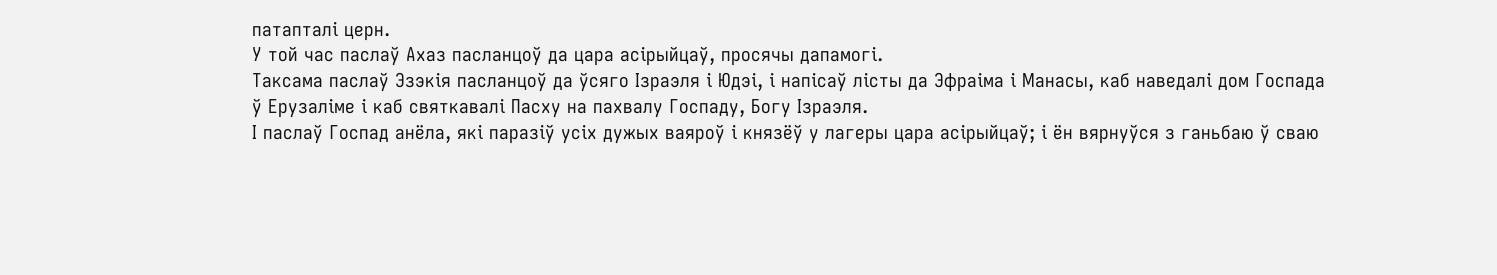патапталі церн.
У той час паслаў Ахаз пасланцоў да цара асірыйцаў, просячы дапамогі.
Таксама паслаў Эзэкія пасланцоў да ўсяго Ізраэля і Юдэі, і напісаў лісты да Эфраіма і Манасы, каб наведалі дом Госпада ў Ерузаліме і каб святкавалі Пасху на пахвалу Госпаду, Богу Ізраэля.
І паслаў Госпад анёла, які паразіў усіх дужых ваяроў і князёў у лагеры цара асірыйцаў; і ён вярнуўся з ганьбаю ў сваю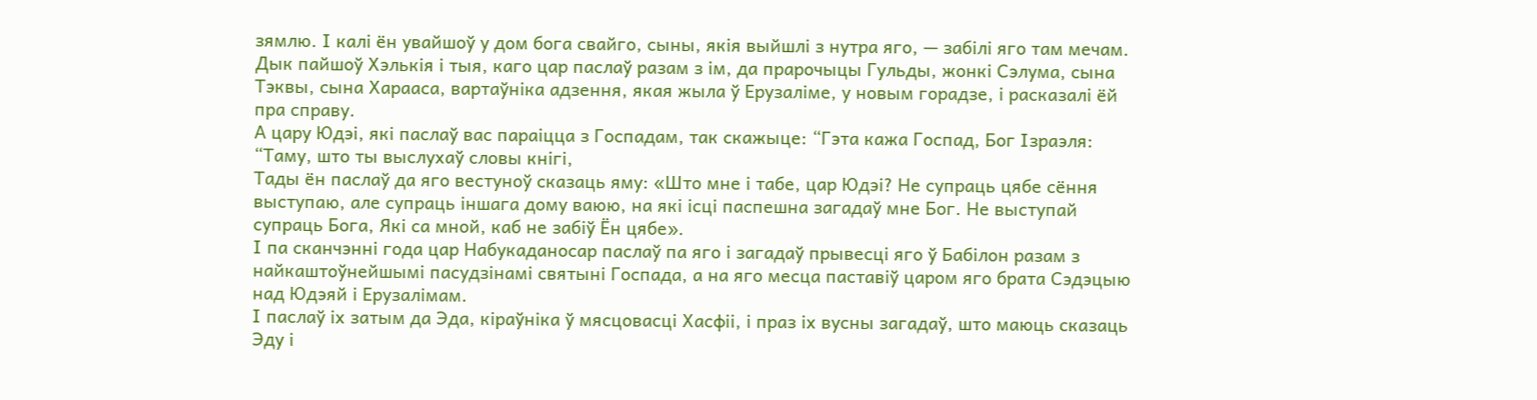зямлю. І калі ён увайшоў у дом бога свайго, сыны, якія выйшлі з нутра яго, — забілі яго там мечам.
Дык пайшоў Хэлькія і тыя, каго цар паслаў разам з ім, да прарочыцы Гульды, жонкі Сэлума, сына Тэквы, сына Харааса, вартаўніка адзення, якая жыла ў Ерузаліме, у новым горадзе, і расказалі ёй пра справу.
А цару Юдэі, які паслаў вас параіцца з Госпадам, так скажыце: “Гэта кажа Госпад, Бог Ізраэля: “Таму, што ты выслухаў словы кнігі,
Тады ён паслаў да яго вестуноў сказаць яму: «Што мне і табе, цар Юдэі? Не супраць цябе сёння выступаю, але супраць іншага дому ваюю, на які ісці паспешна загадаў мне Бог. Не выступай супраць Бога, Які са мной, каб не забіў Ён цябе».
І па сканчэнні года цар Набукаданосар паслаў па яго і загадаў прывесці яго ў Бабілон разам з найкаштоўнейшымі пасудзінамі святыні Госпада, а на яго месца паставіў царом яго брата Сэдэцыю над Юдэяй і Ерузалімам.
І паслаў іх затым да Эда, кіраўніка ў мясцовасці Хасфіі, і праз іх вусны загадаў, што маюць сказаць Эду і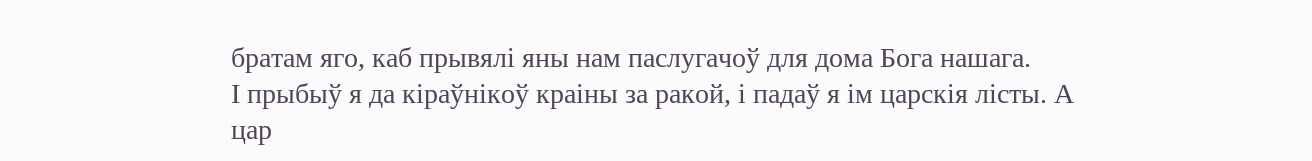братам яго, каб прывялі яны нам паслугачоў для дома Бога нашага.
І прыбыў я да кіраўнікоў краіны за ракой, і падаў я ім царскія лісты. А цар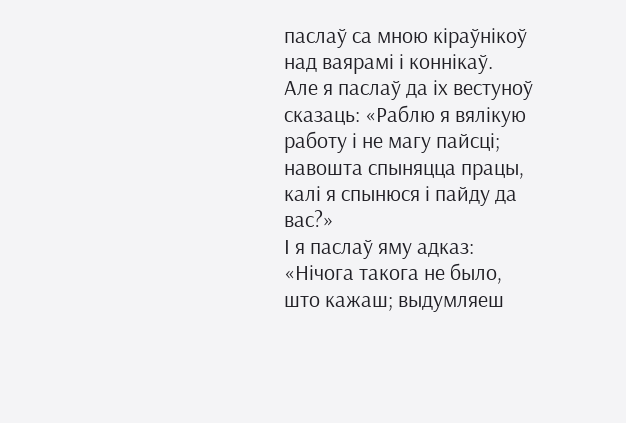паслаў са мною кіраўнікоў над ваярамі і коннікаў.
Але я паслаў да іх вестуноў сказаць: «Раблю я вялікую работу і не магу пайсці; навошта спыняцца працы, калі я спынюся і пайду да вас?»
І я паслаў яму адказ: «Нічога такога не было, што кажаш; выдумляеш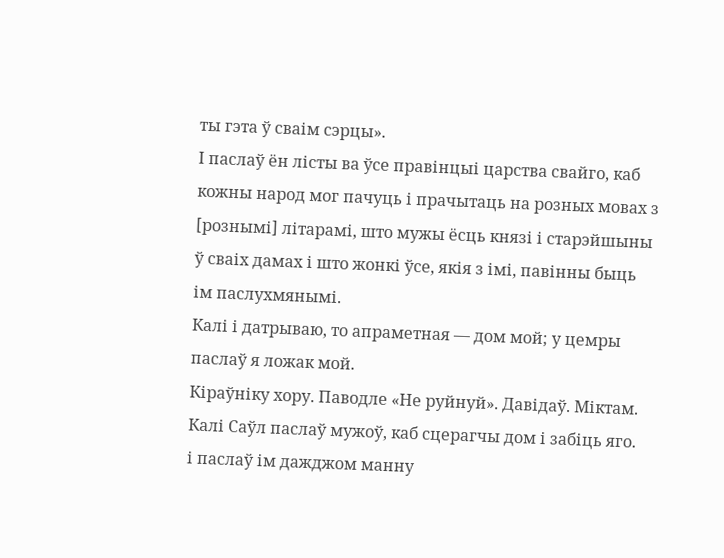ты гэта ў сваім сэрцы».
І паслаў ён лісты ва ўсе правінцыі царства свайго, каб кожны народ мог пачуць і прачытаць на розных мовах з [рознымі] літарамі, што мужы ёсць князі і старэйшыны ў сваіх дамах і што жонкі ўсе, якія з імі, павінны быць ім паслухмянымі.
Калі і датрываю, то апраметная — дом мой; у цемры паслаў я ложак мой.
Кіраўніку хору. Паводле «Не руйнуй». Давідаў. Міктам. Калі Саўл паслаў мужоў, каб сцерагчы дом і забіць яго.
і паслаў ім дажджом манну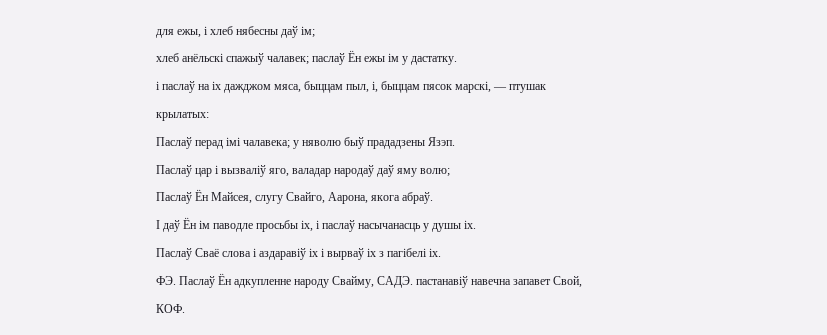для ежы, і хлеб нябесны даў ім;
хлеб анёльскі спажыў чалавек; паслаў Ён ежы ім у дастатку.
і паслаў на іх дажджом мяса, быццам пыл, і, быццам пясок марскі, — птушак крылатых:
Паслаў перад імі чалавека; у няволю быў прададзены Язэп.
Паслаў цар і вызваліў яго, валадар народаў даў яму волю;
Паслаў Ён Майсея, слугу Свайго, Аарона, якога абраў.
І даў Ён ім паводле просьбы іх, і паслаў насычанасць у душы іх.
Паслаў Сваё слова і аздаравіў іх і вырваў іх з пагібелі іх.
ФЭ. Паслаў Ён адкупленне народу Свайму, САДЭ. пастанавіў навечна запавет Свой, КОФ.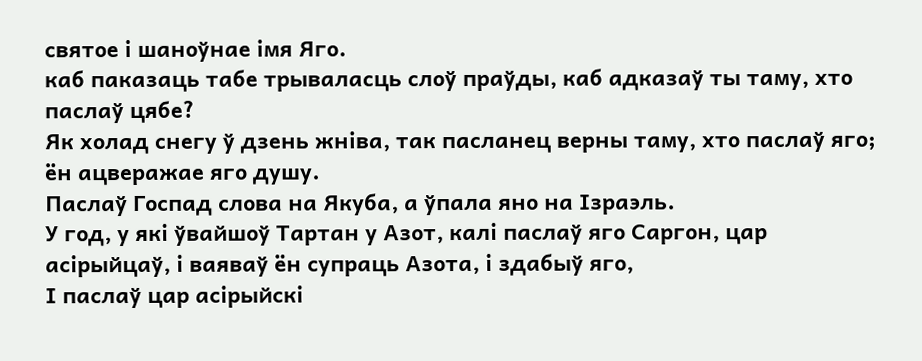святое і шаноўнае імя Яго.
каб паказаць табе трываласць слоў праўды, каб адказаў ты таму, хто паслаў цябе?
Як холад снегу ў дзень жніва, так пасланец верны таму, хто паслаў яго; ён ацверажае яго душу.
Паслаў Госпад слова на Якуба, а ўпала яно на Ізраэль.
У год, у які ўвайшоў Тартан у Азот, калі паслаў яго Саргон, цар асірыйцаў, і ваяваў ён супраць Азота, і здабыў яго,
І паслаў цар асірыйскі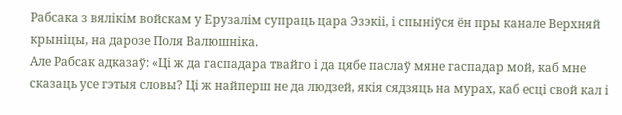Рабсака з вялікім войскам у Ерузалім супраць цара Эзэкіі, і спыніўся ён пры канале Верхняй крыніцы, на дарозе Поля Валюшніка.
Але Рабсак адказаў: «Ці ж да гаспадара твайго і да цябе паслаў мяне гаспадар мой, каб мне сказаць усе гэтыя словы? Ці ж найперш не да людзей, якія сядзяць на мурах, каб есці свой кал і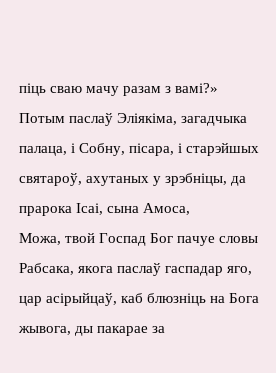піць сваю мачу разам з вамі?»
Потым паслаў Эліякіма, загадчыка палаца, і Собну, пісара, і старэйшых святароў, ахутаных у зрэбніцы, да прарока Ісаі, сына Амоса,
Можа, твой Госпад Бог пачуе словы Рабсака, якога паслаў гаспадар яго, цар асірыйцаў, каб блюзніць на Бога жывога, ды пакарае за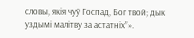словы, якія чуў Госпад, Бог твой; дык уздымі малітву за астатніх”».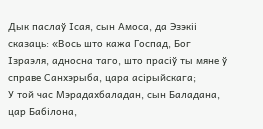Дык паслаў Ісая, сын Амоса, да Эзэкіі сказаць: «Вось што кажа Госпад, Бог Ізраэля, адносна таго, што прасіў ты мяне ў справе Санхэрыба, цара асірыйскага;
У той час Мэрадахбаладан, сын Баладана, цар Бабілона,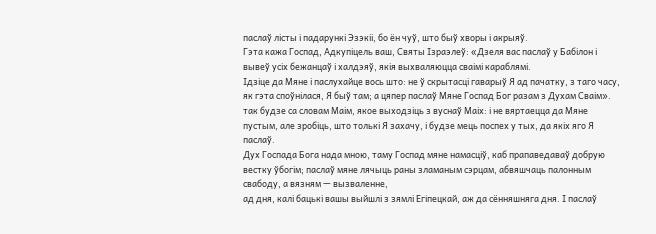паслаў лісты і падарункі Эзэкіі, бо ён чуў, што быў хворы і акрыяў.
Гэта кажа Госпад, Адкупіцель ваш, Святы Ізраэлеў: «Дзеля вас паслаў у Бабілон і вывеў усіх бежанцаў і халдэяў, якія выхваляюцца сваімі караблямі.
Ідзіце да Мяне і паслухайце вось што: не ў скрытасці гаварыў Я ад пачатку, з таго часу, як гэта споўнілася, Я быў там; а цяпер паслаў Мяне Госпад Бог разам з Духам Сваім».
так будзе са словам Маім, якое выходзіць з вуснаў Маіх: і не вяртаецца да Мяне пустым, але зробіць, што толькі Я захачу, і будзе мець поспех у тых, да якіх яго Я паслаў.
Дух Госпада Бога нада мною, таму Госпад мяне намасціў, каб прапаведаваў добрую вестку ўбогім; паслаў мяне лячыць раны зламаным сэрцам, абвяшчаць палонным свабоду, а вязням — вызваленне,
ад дня, калі бацькі вашы выйшлі з зямлі Егіпецкай, аж да сённяшняга дня. І паслаў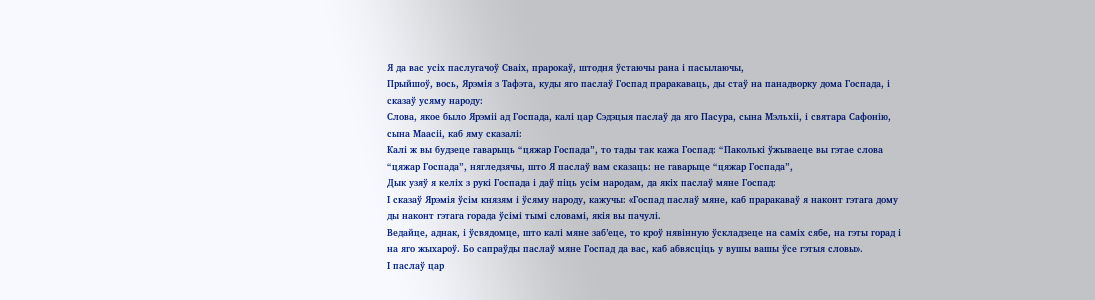Я да вас усіх паслугачоў Сваіх, прарокаў, штодня ўстаючы рана і пасылаючы,
Прыйшоў, вось, Ярэмія з Тафэта, куды яго паслаў Госпад праракаваць, ды стаў на панадворку дома Госпада, і сказаў усяму народу:
Слова, якое было Ярэміі ад Госпада, калі цар Сэдэцыя паслаў да яго Пасура, сына Мэльхіі, і святара Сафонію, сына Маасіі, каб яму сказалі:
Калі ж вы будзеце гаварыць “цяжар Госпада”, то тады так кажа Госпад: “Паколькі ўжываеце вы гэтае слова “цяжар Госпада”, нягледзячы, што Я паслаў вам сказаць: не гаварыце “цяжар Госпада”,
Дык узяў я келіх з рукі Госпада і даў піць усім народам, да якіх паслаў мяне Госпад:
І сказаў Ярэмія ўсім князям і ўсяму народу, кажучы: «Госпад паслаў мяне, каб праракаваў я наконт гэтага дому ды наконт гэтага горада ўсімі тымі словамі, якія вы пачулі.
Ведайце, аднак, і ўсвядомце, што калі мяне заб’еце, то кроў нявінную ўскладзеце на саміх сябе, на гэты горад і на яго жыхароў. Бо сапраўды паслаў мяне Госпад да вас, каб абвясціць у вушы вашы ўсе гэтыя словы».
І паслаў цар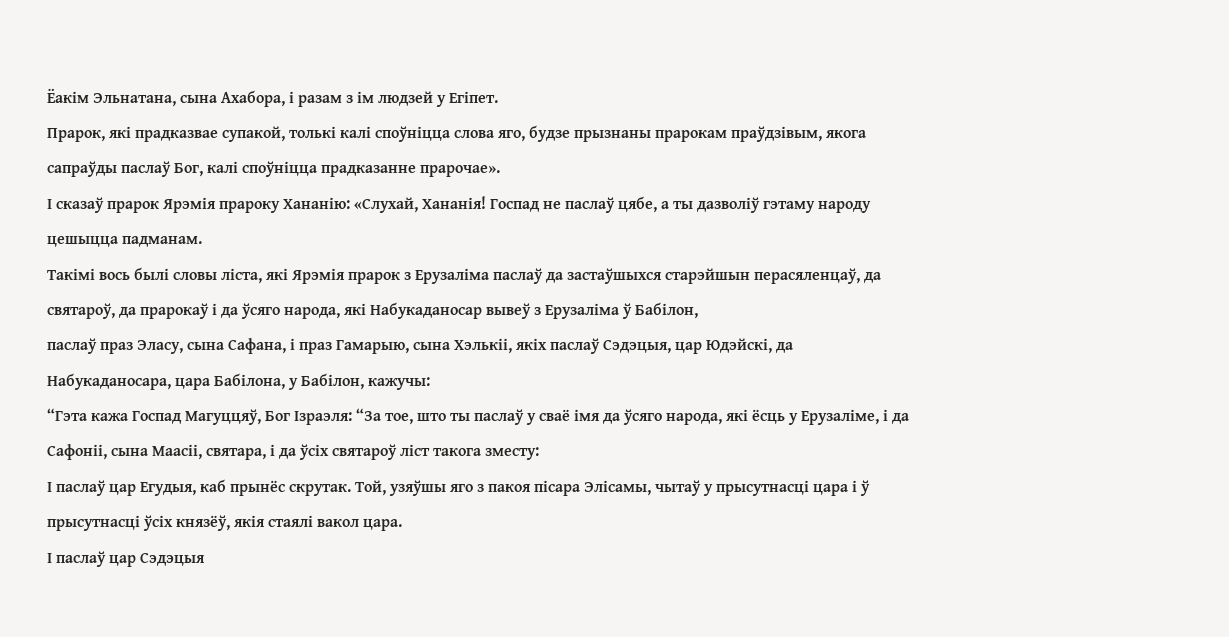Ёакім Эльнатана, сына Ахабора, і разам з ім людзей у Егіпет.
Прарок, які прадказвае супакой, толькі калі споўніцца слова яго, будзе прызнаны прарокам праўдзівым, якога сапраўды паслаў Бог, калі споўніцца прадказанне прарочае».
І сказаў прарок Ярэмія прароку Хананію: «Слухай, Хананія! Госпад не паслаў цябе, а ты дазволіў гэтаму народу цешыцца падманам.
Такімі вось былі словы ліста, які Ярэмія прарок з Ерузаліма паслаў да застаўшыхся старэйшын перасяленцаў, да святароў, да прарокаў і да ўсяго народа, які Набукаданосар вывеў з Ерузаліма ў Бабілон,
паслаў праз Эласу, сына Сафана, і праз Гамарыю, сына Хэлькіі, якіх паслаў Сэдэцыя, цар Юдэйскі, да Набукаданосара, цара Бабілона, у Бабілон, кажучы:
“Гэта кажа Госпад Магуццяў, Бог Ізраэля: “За тое, што ты паслаў у сваё імя да ўсяго народа, які ёсць у Ерузаліме, і да Сафоніі, сына Маасіі, святара, і да ўсіх святароў ліст такога зместу:
І паслаў цар Егудыя, каб прынёс скрутак. Той, узяўшы яго з пакоя пісара Элісамы, чытаў у прысутнасці цара і ў прысутнасці ўсіх князёў, якія стаялі вакол цара.
І паслаў цар Сэдэцыя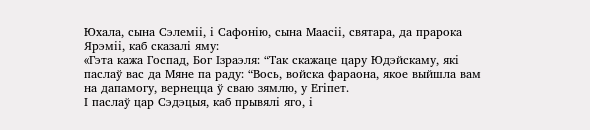Юхала, сына Сэлеміі, і Сафонію, сына Маасіі, святара, да прарока Ярэміі, каб сказалі яму:
«Гэта кажа Госпад, Бог Ізраэля: “Так скажаце цару Юдэйскаму, які паслаў вас да Мяне па раду: “Вось, войска фараона, якое выйшла вам на дапамогу, вернецца ў сваю зямлю, у Егіпет.
І паслаў цар Сэдэцыя, каб прывялі яго, і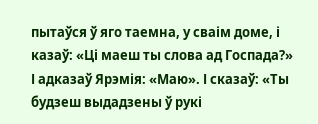пытаўся ў яго таемна, у сваім доме, і казаў: «Ці маеш ты слова ад Госпада?» І адказаў Ярэмія: «Маю». І сказаў: «Ты будзеш выдадзены ў рукі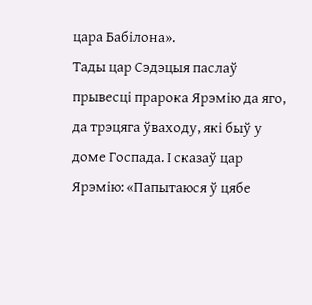цара Бабілона».
Тады цар Сэдэцыя паслаў прывесці прарока Ярэмію да яго, да трэцяга ўваходу, які быў у доме Госпада. І сказаў цар Ярэмію: «Папытаюся ў цябе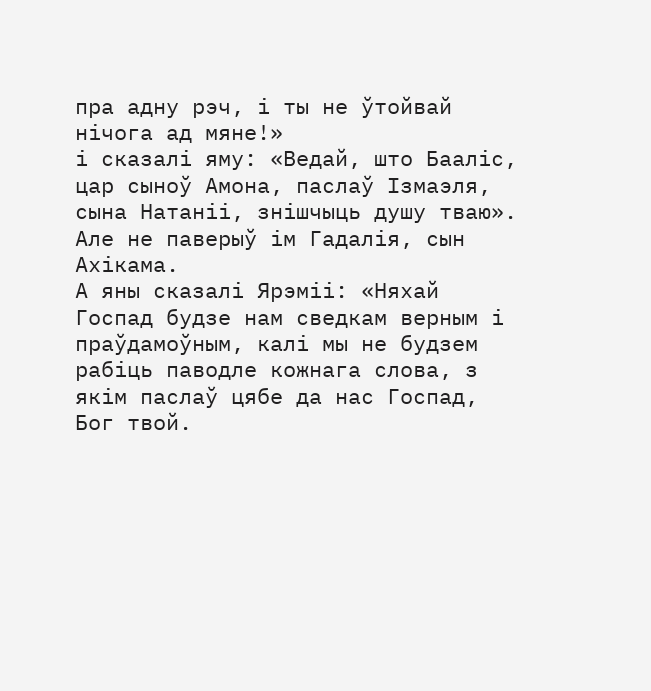пра адну рэч, і ты не ўтойвай нічога ад мяне!»
і сказалі яму: «Ведай, што Бааліс, цар сыноў Амона, паслаў Ізмаэля, сына Натаніі, знішчыць душу тваю». Але не паверыў ім Гадалія, сын Ахікама.
А яны сказалі Ярэміі: «Няхай Госпад будзе нам сведкам верным і праўдамоўным, калі мы не будзем рабіць паводле кожнага слова, з якім паслаў цябе да нас Госпад, Бог твой.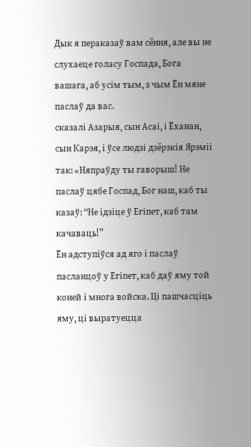Дык я пераказаў вам сёння, але вы не слухаеце голасу Госпада, Бога вашага, аб усім тым, з чым Ён мяне паслаў да вас.
сказалі Азарыя, сын Асаі, і Ёханан, сын Карэя, і ўсе людзі дзёрзкія Ярэміі так: «Няпраўду ты гаворыш! Не паслаў цябе Госпад, Бог наш, каб ты казаў: “Не ідзіце ў Егіпет, каб там качаваць!”
Ён адступіўся ад яго і паслаў пасланцоў у Егіпет, каб даў яму той коней і многа войска. Ці пашчасціць яму, ці выратуецца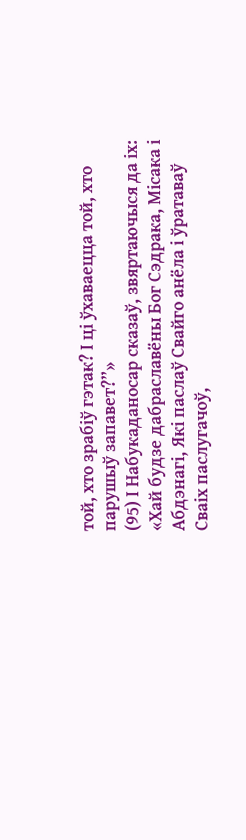той, хто зрабіў гэтак? І ці ўхаваецца той, хто парушыў запавет?”»
(95) І Набукаданосар сказаў, звяртаючыся да іх: «Хай будзе дабраславёны Бог Сэдрака, Місака і Абдэнагі, Які паслаў Свайго анёла і ўратаваў Сваіх паслугачоў,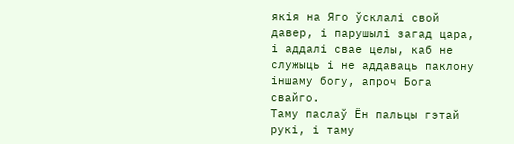якія на Яго ўсклалі свой давер, і парушылі загад цара, і аддалі свае целы, каб не служыць і не аддаваць паклону іншаму богу, апроч Бога свайго.
Таму паслаў Ён пальцы гэтай рукі, і таму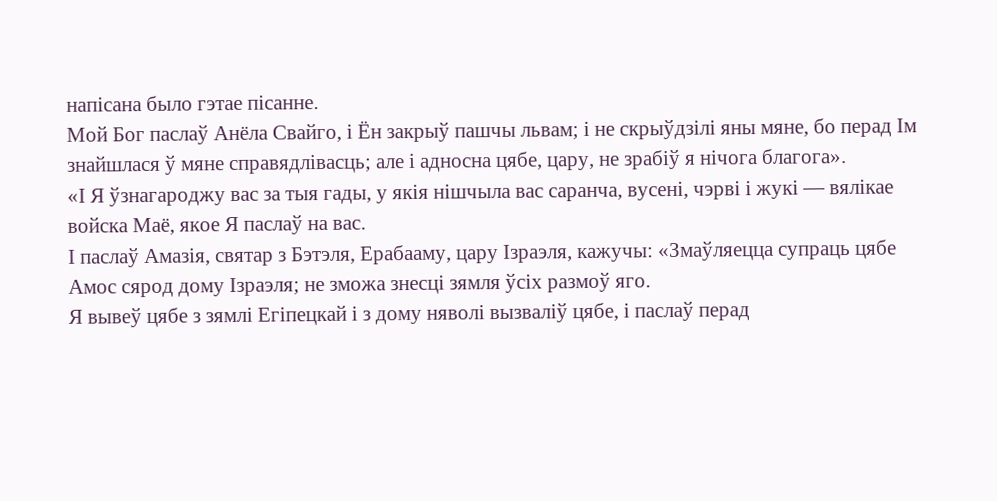напісана было гэтае пісанне.
Мой Бог паслаў Анёла Свайго, і Ён закрыў пашчы львам; і не скрыўдзілі яны мяне, бо перад Ім знайшлася ў мяне справядлівасць; але і адносна цябе, цару, не зрабіў я нічога благога».
«І Я ўзнагароджу вас за тыя гады, у якія нішчыла вас саранча, вусені, чэрві і жукі — вялікае войска Маё, якое Я паслаў на вас.
І паслаў Амазія, святар з Бэтэля, Ерабааму, цару Ізраэля, кажучы: «Змаўляецца супраць цябе Амос сярод дому Ізраэля; не зможа знесці зямля ўсіх размоў яго.
Я вывеў цябе з зямлі Егіпецкай і з дому няволі вызваліў цябе, і паслаў перад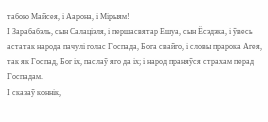табою Майсея, і Аарона, і Мірыям!
І Зарабабэль, сын Салаціэля, і першасвятар Ешуа, сын Ёсэдэка, і ўвесь астатак народа пачулі голас Госпада, Бога свайго, і словы прарока Агея, так як Госпад, Бог іх, паслаў яго да іх; і народ праняўся страхам перад Госпадам.
І сказаў коннік,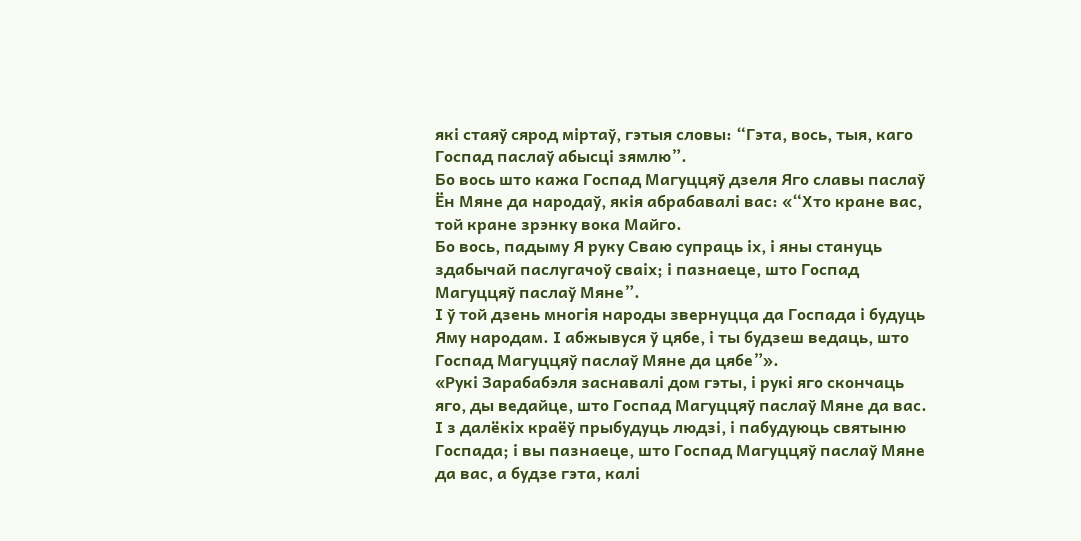які стаяў сярод міртаў, гэтыя словы: “Гэта, вось, тыя, каго Госпад паслаў абысці зямлю”.
Бо вось што кажа Госпад Магуццяў дзеля Яго славы паслаў Ён Мяне да народаў, якія абрабавалі вас: «“Хто кране вас, той кране зрэнку вока Майго.
Бо вось, падыму Я руку Сваю супраць іх, і яны стануць здабычай паслугачоў сваіх; і пазнаеце, што Госпад Магуццяў паслаў Мяне”.
І ў той дзень многія народы звернуцца да Госпада і будуць Яму народам. І абжывуся ў цябе, і ты будзеш ведаць, што Госпад Магуццяў паслаў Мяне да цябе”».
«Рукі Зарабабэля заснавалі дом гэты, і рукі яго скончаць яго, ды ведайце, што Госпад Магуццяў паслаў Мяне да вас.
І з далёкіх краёў прыбудуць людзі, і пабудуюць святыню Госпада; і вы пазнаеце, што Госпад Магуццяў паслаў Мяне да вас, а будзе гэта, калі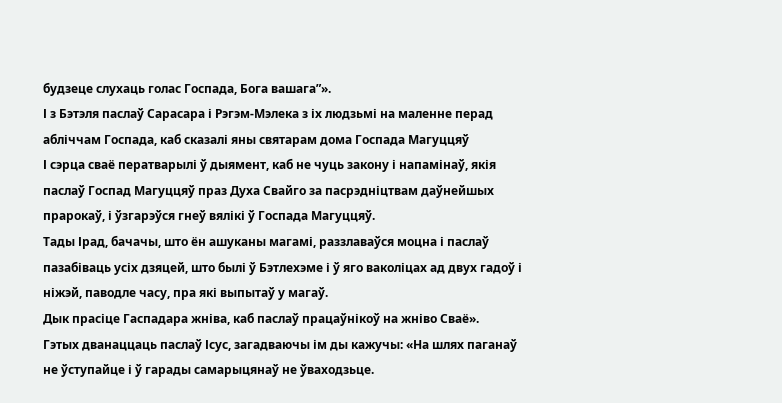будзеце слухаць голас Госпада, Бога вашага”».
І з Бэтэля паслаў Сарасара і Рэгэм-Мэлека з іх людзьмі на маленне перад абліччам Госпада, каб сказалі яны святарам дома Госпада Магуццяў
І сэрца сваё ператварылі ў дыямент, каб не чуць закону і напамінаў, якія паслаў Госпад Магуццяў праз Духа Свайго за пасрэдніцтвам даўнейшых прарокаў, і ўзгарэўся гнеў вялікі ў Госпада Магуццяў.
Тады Ірад, бачачы, што ён ашуканы магамі, раззлаваўся моцна і паслаў пазабіваць усіх дзяцей, што былі ў Бэтлехэме і ў яго ваколіцах ад двух гадоў і ніжэй, паводле часу, пра які выпытаў у магаў.
Дык прасіце Гаспадара жніва, каб паслаў працаўнікоў на жніво Сваё».
Гэтых дванаццаць паслаў Ісус, загадваючы ім ды кажучы: «На шлях паганаў не ўступайце і ў гарады самарыцянаў не ўваходзьце.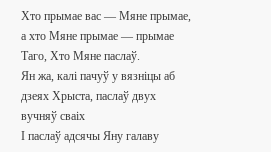Хто прымае вас — Мяне прымае, а хто Мяне прымае — прымае Таго, Хто Мяне паслаў.
Ян жа, калі пачуў у вязніцы аб дзеях Хрыста, паслаў двух вучняў сваіх
І паслаў адсячы Яну галаву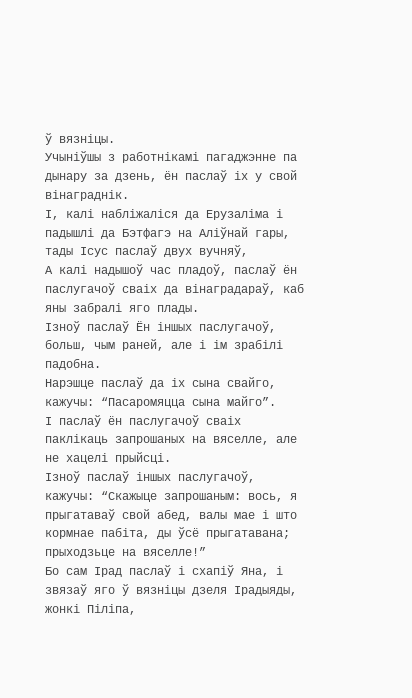ў вязніцы.
Учыніўшы з работнікамі пагаджэнне па дынару за дзень, ён паслаў іх у свой вінаграднік.
І, калі набліжаліся да Ерузаліма і падышлі да Бэтфагэ на Аліўнай гары, тады Ісус паслаў двух вучняў,
А калі надышоў час пладоў, паслаў ён паслугачоў сваіх да вінаградараў, каб яны забралі яго плады.
Ізноў паслаў Ён іншых паслугачоў, больш, чым раней, але і ім зрабілі падобна.
Нарэшце паслаў да іх сына свайго, кажучы: “Пасаромяцца сына майго”.
І паслаў ён паслугачоў сваіх паклікаць запрошаных на вяселле, але не хацелі прыйсці.
Ізноў паслаў іншых паслугачоў, кажучы: “Скажыце запрошаным: вось, я прыгатаваў свой абед, валы мае і што кормнае пабіта, ды ўсё прыгатавана; прыходзьце на вяселле!”
Бо сам Ірад паслаў і схапіў Яна, і звязаў яго ў вязніцы дзеля Ірадыяды, жонкі Піліпа,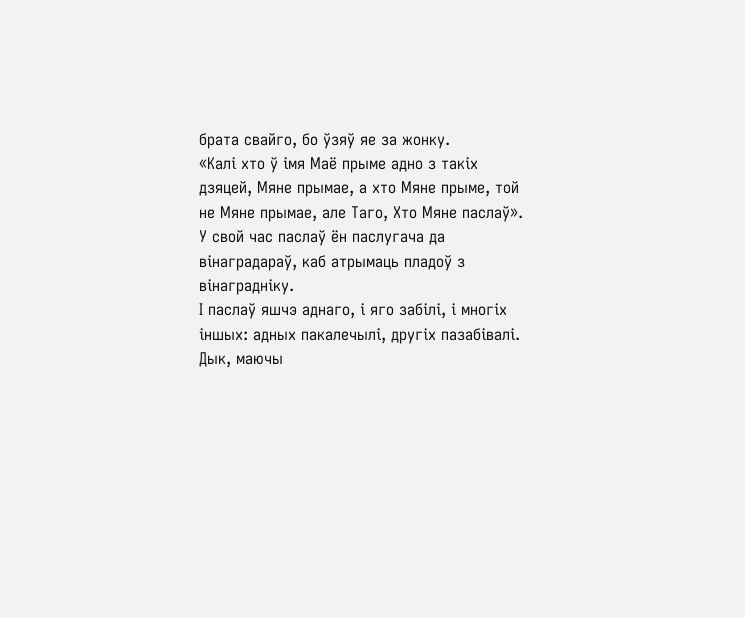брата свайго, бо ўзяў яе за жонку.
«Калі хто ў імя Маё прыме адно з такіх дзяцей, Мяне прымае, а хто Мяне прыме, той не Мяне прымае, але Таго, Хто Мяне паслаў».
У свой час паслаў ён паслугача да вінаградараў, каб атрымаць пладоў з вінаградніку.
І паслаў яшчэ аднаго, і яго забілі, і многіх іншых: адных пакалечылі, другіх пазабівалі.
Дык, маючы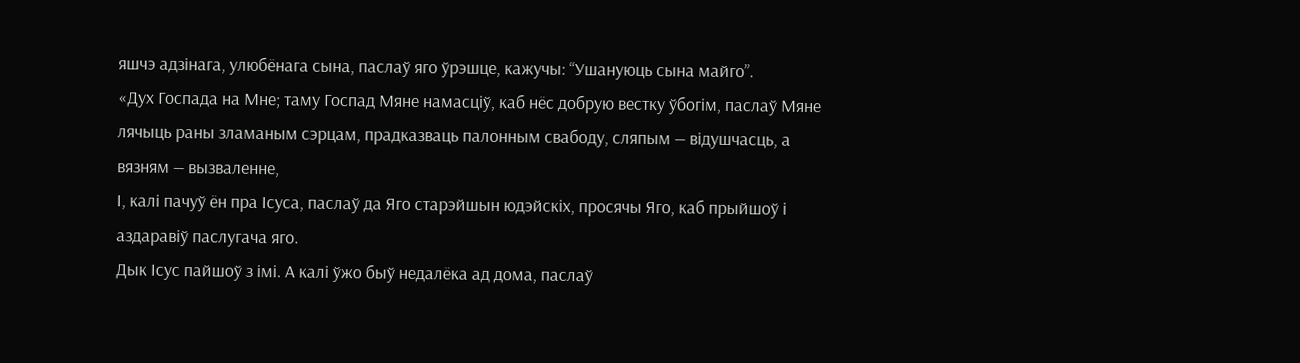яшчэ адзінага, улюбёнага сына, паслаў яго ўрэшце, кажучы: “Ушануюць сына майго”.
«Дух Госпада на Мне; таму Госпад Мяне намасціў, каб нёс добрую вестку ўбогім, паслаў Мяне лячыць раны зламаным сэрцам, прадказваць палонным свабоду, сляпым — відушчасць, а вязням — вызваленне,
І, калі пачуў ён пра Ісуса, паслаў да Яго старэйшын юдэйскіх, просячы Яго, каб прыйшоў і аздаравіў паслугача яго.
Дык Ісус пайшоў з імі. А калі ўжо быў недалёка ад дома, паслаў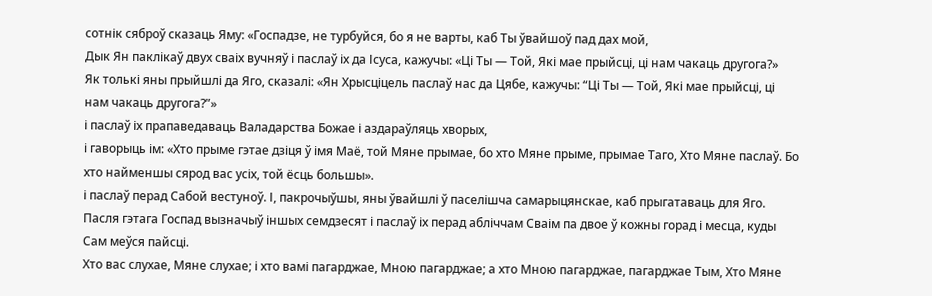сотнік сяброў сказаць Яму: «Госпадзе, не турбуйся, бо я не варты, каб Ты ўвайшоў пад дах мой,
Дык Ян паклікаў двух сваіх вучняў і паслаў іх да Ісуса, кажучы: «Ці Ты — Той, Які мае прыйсці, ці нам чакаць другога?»
Як толькі яны прыйшлі да Яго, сказалі: «Ян Хрысціцель паслаў нас да Цябе, кажучы: “Ці Ты — Той, Які мае прыйсці, ці нам чакаць другога?”»
і паслаў іх прапаведаваць Валадарства Божае і аздараўляць хворых,
і гаворыць ім: «Хто прыме гэтае дзіця ў імя Маё, той Мяне прымае, бо хто Мяне прыме, прымае Таго, Хто Мяне паслаў. Бо хто найменшы сярод вас усіх, той ёсць большы».
і паслаў перад Сабой вестуноў. І, пакрочыўшы, яны ўвайшлі ў паселішча самарыцянскае, каб прыгатаваць для Яго.
Пасля гэтага Госпад вызначыў іншых семдзесят і паслаў іх перад абліччам Сваім па двое ў кожны горад і месца, куды Сам меўся пайсці.
Хто вас слухае, Мяне слухае; і хто вамі пагарджае, Мною пагарджае; а хто Мною пагарджае, пагарджае Тым, Хто Мяне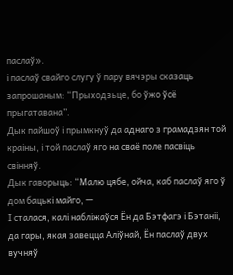паслаў».
і паслаў свайго слугу ў пару вячэры сказаць запрошаным: “Прыходзьце, бо ўжо ўсё прыгатавана”.
Дык пайшоў і прымкнуў да аднаго з грамадзян той краіны, і той паслаў яго на сваё поле пасвіць свінняў.
Дык гаворыць: “Малю цябе, ойча, каб паслаў яго ў дом бацькі майго, —
І сталася, калі набліжаўся Ён да Бэтфагэ і Бэтаніі, да гары, якая завецца Аліўнай, Ён паслаў двух вучняў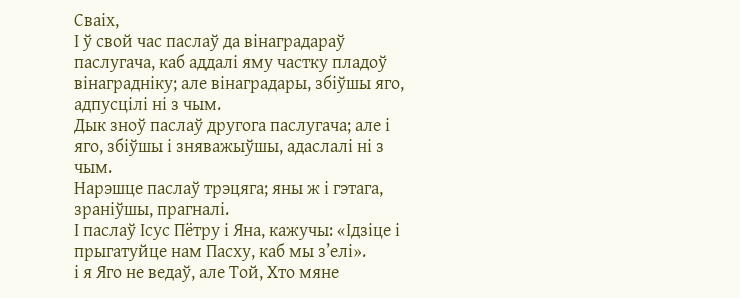Сваіх,
І ў свой час паслаў да вінаградараў паслугача, каб аддалі яму частку пладоў вінаградніку; але вінаградары, збіўшы яго, адпусцілі ні з чым.
Дык зноў паслаў другога паслугача; але і яго, збіўшы і зняважыўшы, адаслалі ні з чым.
Нарэшце паслаў трэцяга; яны ж і гэтага, зраніўшы, прагналі.
І паслаў Ісус Пётру і Яна, кажучы: «Ідзіце і прыгатуйце нам Пасху, каб мы з’елі».
і я Яго не ведаў, але Той, Хто мяне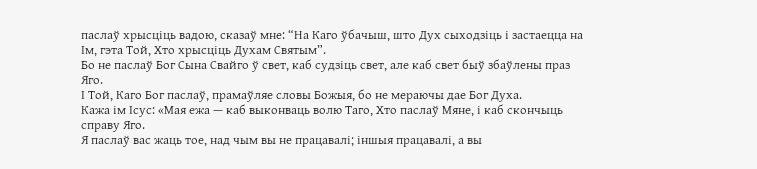паслаў хрысціць вадою, сказаў мне: “На Каго ўбачыш, што Дух сыходзіць і застаецца на Ім, гэта Той, Хто хрысціць Духам Святым”.
Бо не паслаў Бог Сына Свайго ў свет, каб судзіць свет, але каб свет быў збаўлены праз Яго.
І Той, Каго Бог паслаў, прамаўляе словы Божыя, бо не мераючы дае Бог Духа.
Кажа ім Ісус: «Мая ежа — каб выконваць волю Таго, Хто паслаў Мяне, і каб скончыць справу Яго.
Я паслаў вас жаць тое, над чым вы не працавалі; іншыя працавалі, а вы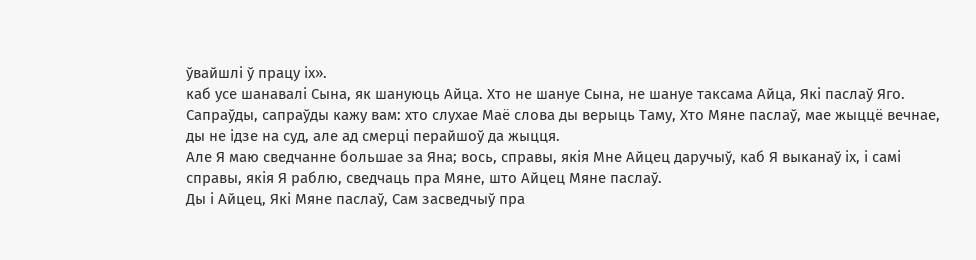ўвайшлі ў працу іх».
каб усе шанавалі Сына, як шануюць Айца. Хто не шануе Сына, не шануе таксама Айца, Які паслаў Яго.
Сапраўды, сапраўды кажу вам: хто слухае Маё слова ды верыць Таму, Хто Мяне паслаў, мае жыццё вечнае, ды не ідзе на суд, але ад смерці перайшоў да жыцця.
Але Я маю сведчанне большае за Яна; вось, справы, якія Мне Айцец даручыў, каб Я выканаў іх, і самі справы, якія Я раблю, сведчаць пра Мяне, што Айцец Мяне паслаў.
Ды і Айцец, Які Мяне паслаў, Сам засведчыў пра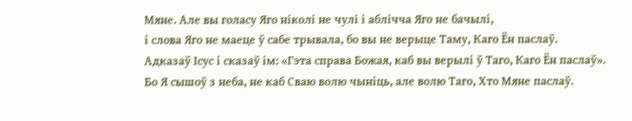Мяне. Але вы голасу Яго ніколі не чулі і аблічча Яго не бачылі,
і слова Яго не маеце ў сабе трывала, бо вы не верыце Таму, Каго Ён паслаў.
Адказаў Ісус і сказаў ім: «Гэта справа Божая, каб вы верылі ў Таго, Каго Ён паслаў».
Бо Я сышоў з неба, не каб Сваю волю чыніць, але волю Таго, Хто Мяне паслаў.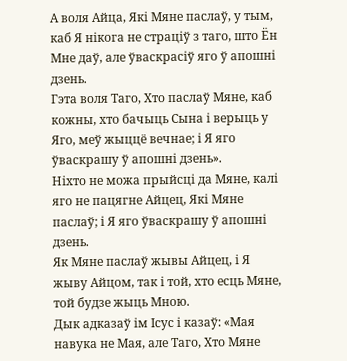А воля Айца, Які Мяне паслаў, у тым, каб Я нікога не страціў з таго, што Ён Мне даў, але ўваскрасіў яго ў апошні дзень.
Гэта воля Таго, Хто паслаў Мяне, каб кожны, хто бачыць Сына і верыць у Яго, меў жыццё вечнае; і Я яго ўваскрашу ў апошні дзень».
Ніхто не можа прыйсці да Мяне, калі яго не пацягне Айцец, Які Мяне паслаў; і Я яго ўваскрашу ў апошні дзень.
Як Мяне паслаў жывы Айцец, і Я жыву Айцом, так і той, хто есць Мяне, той будзе жыць Мною.
Дык адказаў ім Ісус і казаў: «Мая навука не Мая, але Таго, Хто Мяне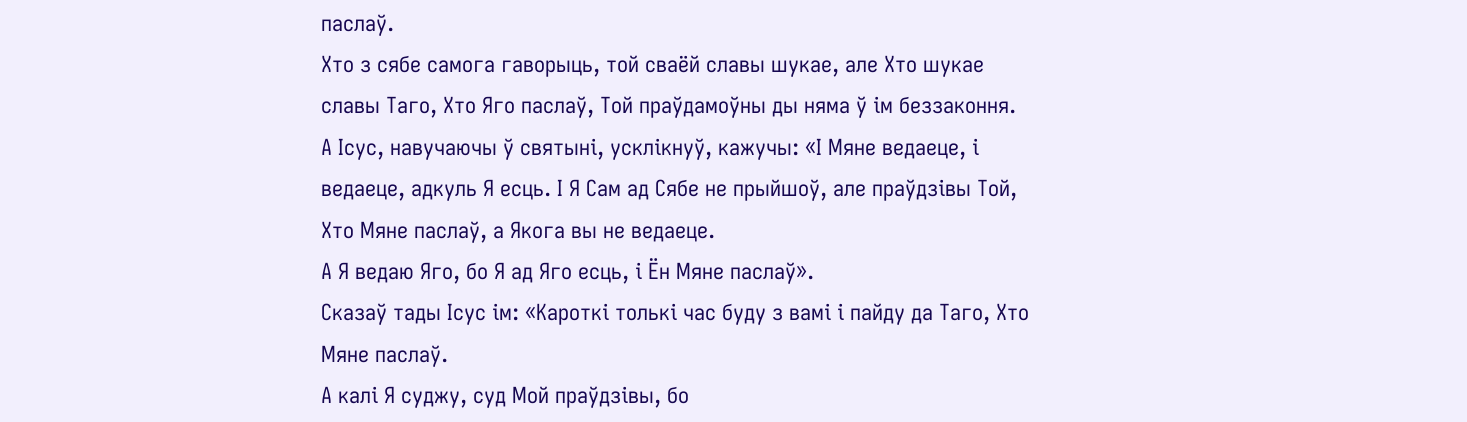паслаў.
Хто з сябе самога гаворыць, той сваёй славы шукае, але Хто шукае славы Таго, Хто Яго паслаў, Той праўдамоўны ды няма ў ім беззаконня.
А Ісус, навучаючы ў святыні, усклікнуў, кажучы: «І Мяне ведаеце, і ведаеце, адкуль Я есць. І Я Сам ад Сябе не прыйшоў, але праўдзівы Той, Хто Мяне паслаў, а Якога вы не ведаеце.
А Я ведаю Яго, бо Я ад Яго есць, і Ён Мяне паслаў».
Сказаў тады Ісус ім: «Кароткі толькі час буду з вамі і пайду да Таго, Хто Мяне паслаў.
А калі Я суджу, суд Мой праўдзівы, бо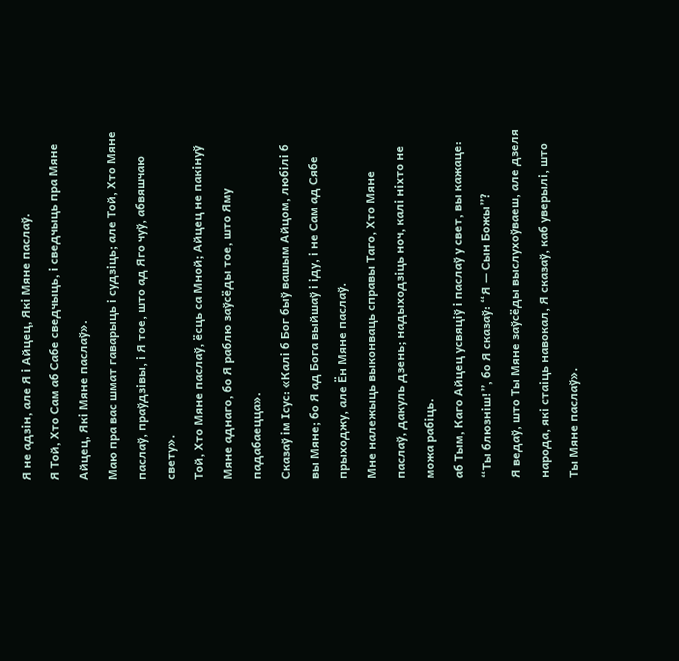Я не адзін, але Я і Айцец, Які Мяне паслаў.
Я Той, Хто Сам аб Сабе сведчыць, і сведчыць пра Мяне Айцец, Які Мяне паслаў».
Маю пра вас шмат гаварыць і судзіць; але Той, Хто Мяне паслаў, праўдзівы, і Я тое, што ад Яго чуў, абвяшчаю свету».
Той, Хто Мяне паслаў, ёсць са Мной; Айцец не пакінуў Мяне аднаго, бо Я раблю заўсёды тое, што Яму падабаецца».
Сказаў ім Ісус: «Калі б Бог быў вашым Айцом, любілі б вы Мяне; бо Я ад Бога выйшаў і іду, і не Сам ад Сябе прыходжу, але Ён Мяне паслаў.
Мне належыць выконваць справы Таго, Хто Мяне паслаў, дакуль дзень; надыходзіць ноч, калі ніхто не можа рабіць.
аб Тым, Каго Айцец усвяціў і паслаў у свет, вы кажаце: “Ты блюзніш!”, бо Я сказаў: “Я — Сын Божы”?
Я ведаў, што Ты Мяне заўсёды выслухоўваеш, але дзеля народа, які стаіць навокал, Я сказаў, каб уверылі, што Ты Мяне паслаў».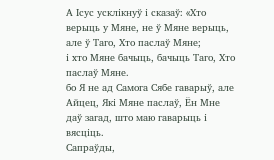А Ісус усклікнуў і сказаў: «Хто верыць у Мяне, не ў Мяне верыць, але ў Таго, Хто паслаў Мяне;
і хто Мяне бачыць, бачыць Таго, Хто паслаў Мяне.
бо Я не ад Самога Сябе гаварыў, але Айцец, Які Мяне паслаў, Ён Мне даў загад, што маю гаварыць і вясціць.
Сапраўды,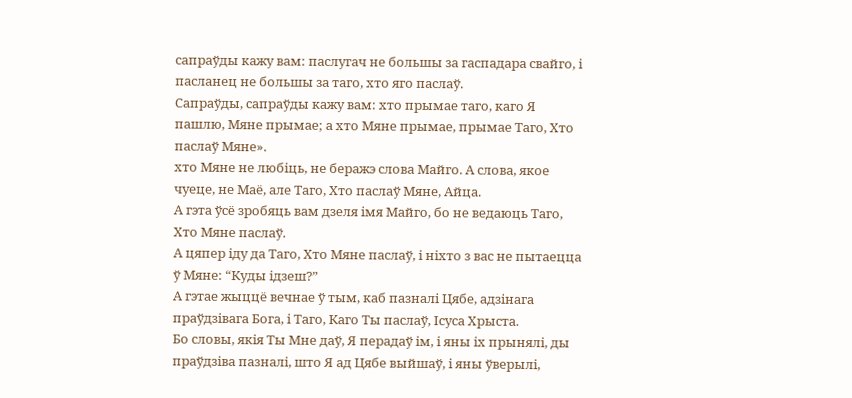сапраўды кажу вам: паслугач не большы за гаспадара свайго, і пасланец не большы за таго, хто яго паслаў.
Сапраўды, сапраўды кажу вам: хто прымае таго, каго Я пашлю, Мяне прымае; а хто Мяне прымае, прымае Таго, Хто паслаў Мяне».
хто Мяне не любіць, не беражэ слова Майго. А слова, якое чуеце, не Маё, але Таго, Хто паслаў Мяне, Айца.
А гэта ўсё зробяць вам дзеля імя Майго, бо не ведаюць Таго, Хто Мяне паслаў.
А цяпер іду да Таго, Хто Мяне паслаў, і ніхто з вас не пытаецца ў Мяне: “Куды ідзеш?”
А гэтае жыццё вечнае ў тым, каб пазналі Цябе, адзінага праўдзівага Бога, і Таго, Каго Ты паслаў, Ісуса Хрыста.
Бо словы, якія Ты Мне даў, Я перадаў ім, і яны іх прынялі, ды праўдзіва пазналі, што Я ад Цябе выйшаў, і яны ўверылі,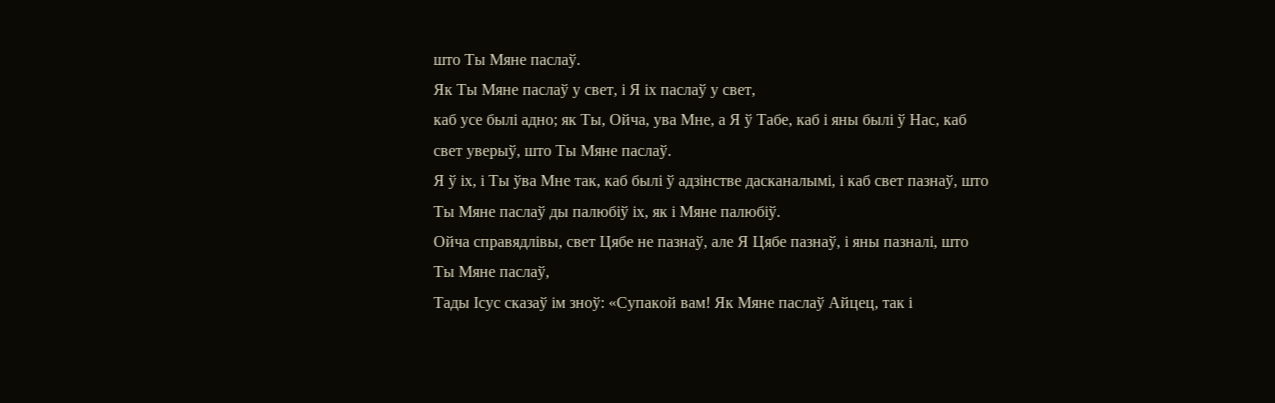што Ты Мяне паслаў.
Як Ты Мяне паслаў у свет, і Я іх паслаў у свет,
каб усе былі адно; як Ты, Ойча, ува Мне, а Я ў Табе, каб і яны былі ў Нас, каб свет уверыў, што Ты Мяне паслаў.
Я ў іх, і Ты ўва Мне так, каб былі ў адзінстве дасканалымі, і каб свет пазнаў, што Ты Мяне паслаў ды палюбіў іх, як і Мяне палюбіў.
Ойча справядлівы, свет Цябе не пазнаў, але Я Цябе пазнаў, і яны пазналі, што Ты Мяне паслаў,
Тады Ісус сказаў ім зноў: «Супакой вам! Як Мяне паслаў Айцец, так і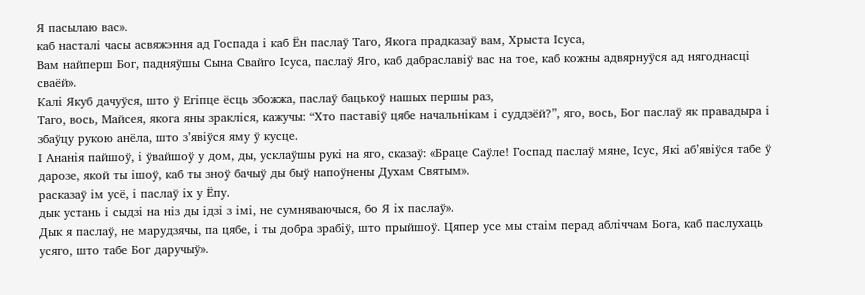Я пасылаю вас».
каб насталі часы асвяжэння ад Госпада і каб Ён паслаў Таго, Якога прадказаў вам, Хрыста Ісуса,
Вам найперш Бог, падняўшы Сына Свайго Ісуса, паслаў Яго, каб дабраславіў вас на тое, каб кожны адвярнуўся ад нягоднасці сваёй».
Калі Якуб дачуўся, што ў Егіпце ёсць збожжа, паслаў бацькоў нашых першы раз,
Таго, вось, Майсея, якога яны зракліся, кажучы: “Хто паставіў цябе начальнікам і суддзёй?”, яго, вось, Бог паслаў як правадыра і збаўцу рукою анёла, што з’явіўся яму ў кусце.
І Ананія пайшоў, і ўвайшоў у дом, ды, усклаўшы рукі на яго, сказаў: «Браце Саўле! Госпад паслаў мяне, Ісус, Які аб’явіўся табе ў дарозе, якой ты ішоў, каб ты зноў бачыў ды быў напоўнены Духам Святым».
расказаў ім усё, і паслаў іх у Ёпу.
дык устань і сыдзі на ніз ды ідзі з імі, не сумняваючыся, бо Я іх паслаў».
Дык я паслаў, не марудзячы, па цябе, і ты добра зрабіў, што прыйшоў. Цяпер усе мы стаім перад абліччам Бога, каб паслухаць усяго, што табе Бог даручыў».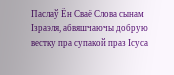Паслаў Ён Сваё Слова сынам Ізраэля, абвяшчаючы добрую вестку пра супакой праз Ісуса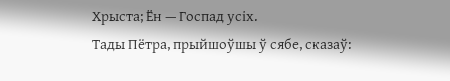Хрыста; Ён — Госпад усіх.
Тады Пётра, прыйшоўшы ў сябе, сказаў: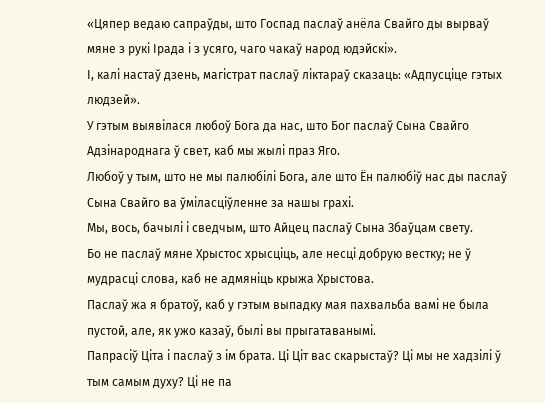«Цяпер ведаю сапраўды, што Госпад паслаў анёла Свайго ды вырваў мяне з рукі Ірада і з усяго, чаго чакаў народ юдэйскі».
І, калі настаў дзень, магістрат паслаў ліктараў сказаць: «Адпусціце гэтых людзей».
У гэтым выявілася любоў Бога да нас, што Бог паслаў Сына Свайго Адзінароднага ў свет, каб мы жылі праз Яго.
Любоў у тым, што не мы палюбілі Бога, але што Ён палюбіў нас ды паслаў Сына Свайго ва ўміласціўленне за нашы грахі.
Мы, вось, бачылі і сведчым, што Айцец паслаў Сына Збаўцам свету.
Бо не паслаў мяне Хрыстос хрысціць, але несці добрую вестку; не ў мудрасці слова, каб не адмяніць крыжа Хрыстова.
Паслаў жа я братоў, каб у гэтым выпадку мая пахвальба вамі не была пустой, але, як ужо казаў, былі вы прыгатаванымі.
Папрасіў Ціта і паслаў з ім брата. Ці Ціт вас скарыстаў? Ці мы не хадзілі ў тым самым духу? Ці не па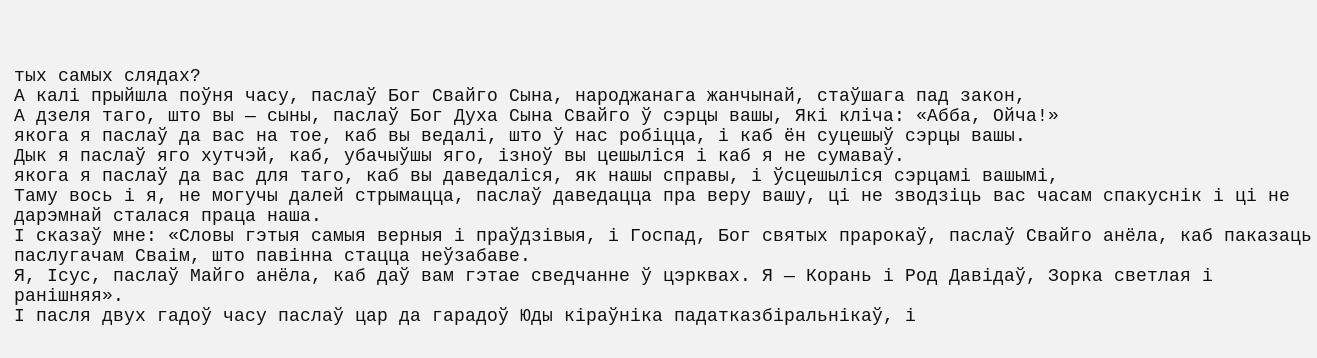тых самых слядах?
А калі прыйшла поўня часу, паслаў Бог Свайго Сына, народжанага жанчынай, стаўшага пад закон,
А дзеля таго, што вы — сыны, паслаў Бог Духа Сына Свайго ў сэрцы вашы, Які кліча: «Абба, Ойча!»
якога я паслаў да вас на тое, каб вы ведалі, што ў нас робіцца, і каб ён суцешыў сэрцы вашы.
Дык я паслаў яго хутчэй, каб, убачыўшы яго, ізноў вы цешыліся і каб я не сумаваў.
якога я паслаў да вас для таго, каб вы даведаліся, як нашы справы, і ўсцешыліся сэрцамі вашымі,
Таму вось і я, не могучы далей стрымацца, паслаў даведацца пра веру вашу, ці не зводзіць вас часам спакуснік і ці не дарэмнай сталася праца наша.
І сказаў мне: «Словы гэтыя самыя верныя і праўдзівыя, і Госпад, Бог святых прарокаў, паслаў Свайго анёла, каб паказаць паслугачам Сваім, што павінна стацца неўзабаве.
Я, Ісус, паслаў Майго анёла, каб даў вам гэтае сведчанне ў цэрквах. Я — Корань і Род Давідаў, Зорка светлая і ранішняя».
І пасля двух гадоў часу паслаў цар да гарадоў Юды кіраўніка падатказбіральнікаў, і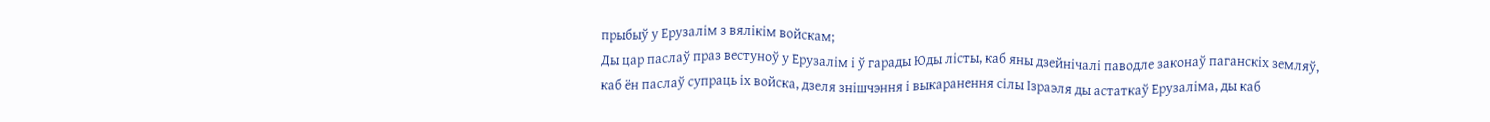прыбыў у Ерузалім з вялікім войскам;
Ды цар паслаў праз вестуноў у Ерузалім і ў гарады Юды лісты, каб яны дзейнічалі паводле законаў паганскіх земляў,
каб ён паслаў супраць іх войска, дзеля знішчэння і выкаранення сілы Ізраэля ды астаткаў Ерузаліма, ды каб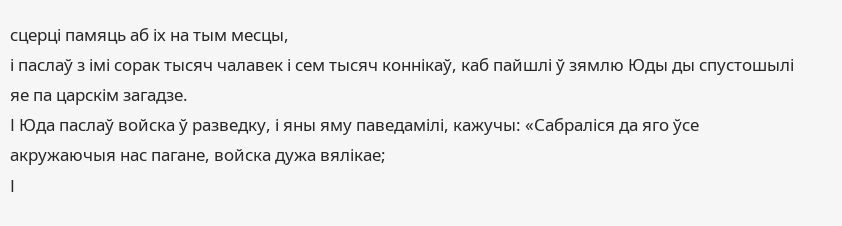сцерці памяць аб іх на тым месцы,
і паслаў з імі сорак тысяч чалавек і сем тысяч коннікаў, каб пайшлі ў зямлю Юды ды спустошылі яе па царскім загадзе.
І Юда паслаў войска ў разведку, і яны яму паведамілі, кажучы: «Сабраліся да яго ўсе акружаючыя нас пагане, войска дужа вялікае;
І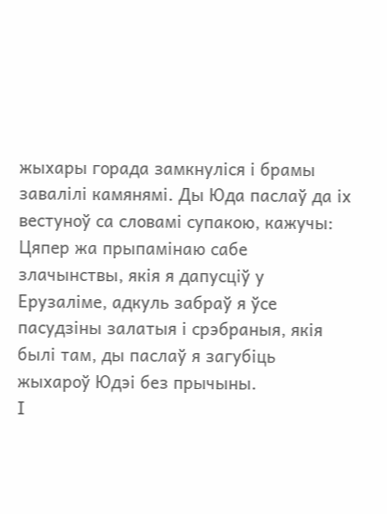жыхары горада замкнуліся і брамы завалілі камянямі. Ды Юда паслаў да іх вестуноў са словамі супакою, кажучы:
Цяпер жа прыпамінаю сабе злачынствы, якія я дапусціў у Ерузаліме, адкуль забраў я ўсе пасудзіны залатыя і срэбраныя, якія былі там, ды паслаў я загубіць жыхароў Юдэі без прычыны.
І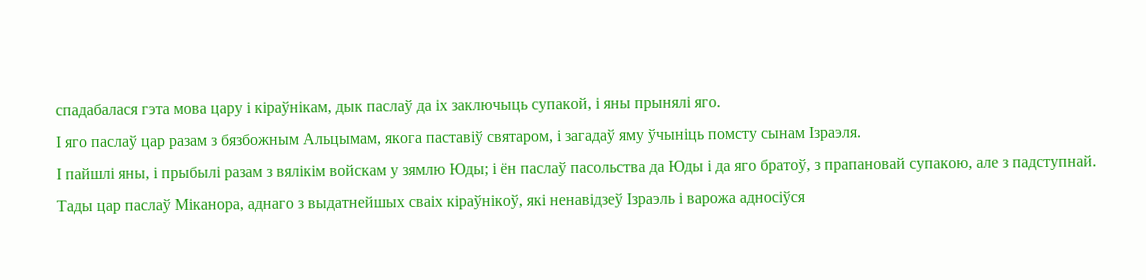спадабалася гэта мова цару і кіраўнікам, дык паслаў да іх заключыць супакой, і яны прынялі яго.
І яго паслаў цар разам з бязбожным Альцымам, якога паставіў святаром, і загадаў яму ўчыніць помсту сынам Ізраэля.
І пайшлі яны, і прыбылі разам з вялікім войскам у зямлю Юды; і ён паслаў пасольства да Юды і да яго братоў, з прапановай супакою, але з падступнай.
Тады цар паслаў Міканора, аднаго з выдатнейшых сваіх кіраўнікоў, які ненавідзеў Ізраэль і варожа адносіўся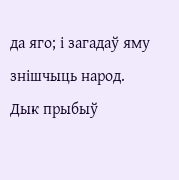да яго; і загадаў яму знішчыць народ.
Дык прыбыў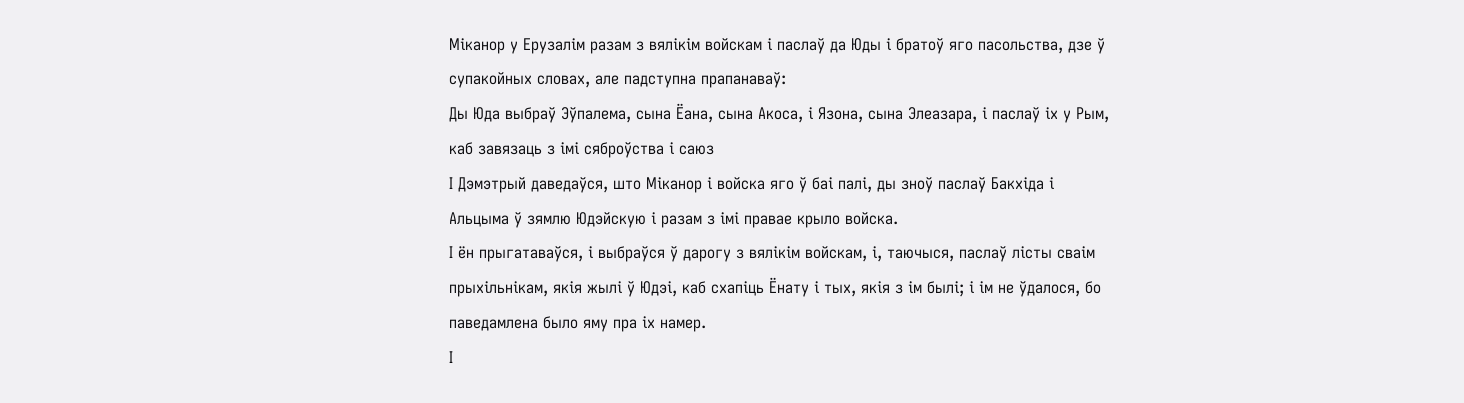Міканор у Ерузалім разам з вялікім войскам і паслаў да Юды і братоў яго пасольства, дзе ў супакойных словах, але падступна прапанаваў:
Ды Юда выбраў Эўпалема, сына Ёана, сына Акоса, і Язона, сына Элеазара, і паслаў іх у Рым, каб завязаць з імі сяброўства і саюз
І Дэмэтрый даведаўся, што Міканор і войска яго ў баі палі, ды зноў паслаў Бакхіда і Альцыма ў зямлю Юдэйскую і разам з імі правае крыло войска.
І ён прыгатаваўся, і выбраўся ў дарогу з вялікім войскам, і, таючыся, паслаў лісты сваім прыхільнікам, якія жылі ў Юдэі, каб схапіць Ёнату і тых, якія з ім былі; і ім не ўдалося, бо паведамлена было яму пра іх намер.
І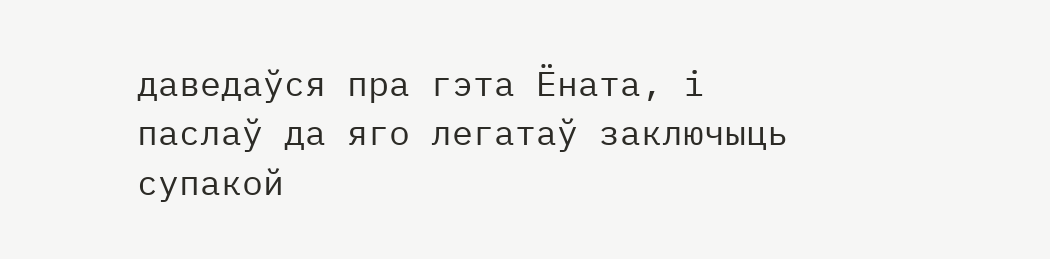даведаўся пра гэта Ёната, і паслаў да яго легатаў заключыць супакой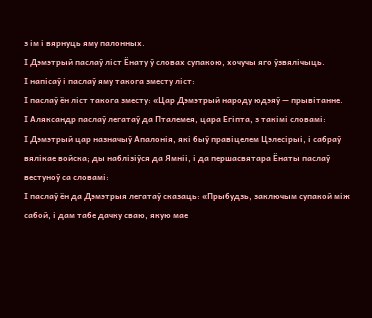з ім і вярнуць яму палонных.
І Дэмэтрый паслаў ліст Ёнату ў словах супакою, хочучы яго ўзвялічыць.
І напісаў і паслаў яму такога зместу ліст:
І паслаў ён ліст такога зместу: «Цар Дэмэтрый народу юдэяў — прывітанне.
І Аляксандр паслаў легатаў да Пталемея, цара Егіпта, з такімі словамі:
І Дэмэтрый цар назначыў Апалонія, які быў правіцелем Цэлесірыі, і сабраў вялікае войска; ды наблізіўся да Ямніі, і да першасвятара Ёнаты паслаў вестуноў са словамі:
І паслаў ён да Дэмэтрыя легатаў сказаць: «Прыбудзь, заключым супакой між сабой, і дам табе дачку сваю, якую мае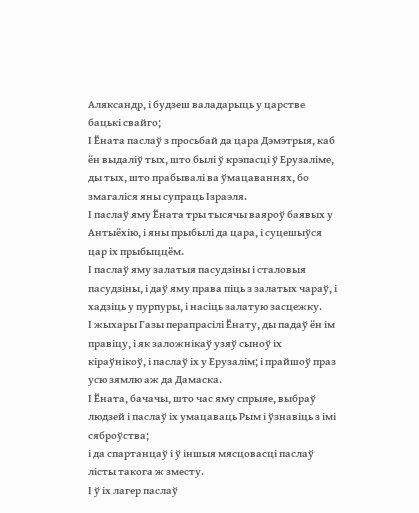Аляксандр, і будзеш валадарыць у царстве бацькі свайго;
І Ёната паслаў з просьбай да цара Дэмэтрыя, каб ён выдаліў тых, што былі ў крэпасці ў Ерузаліме, ды тых, што прабывалі ва ўмацаваннях, бо змагаліся яны супраць Ізраэля.
І паслаў яму Ёната тры тысячы ваяроў баявых у Антыёхію, і яны прыбылі да цара, і суцешыўся цар іх прыбыццём.
І паслаў яму залатыя пасудзіны і сталовыя пасудзіны, і даў яму права піць з залатых чараў, і хадзіць у пурпуры, і насіць залатую засцежку.
І жыхары Газы перапрасілі Ёнату, ды падаў ён ім правіцу, і як заложнікаў узяў сыноў іх кіраўнікоў, і паслаў іх у Ерузалім; і прайшоў праз усю зямлю аж да Дамаска.
І Ёната, бачачы, што час яму спрыяе, выбраў людзей і паслаў іх умацаваць Рым і ўзнавіць з імі сяброўства;
і да спартанцаў і ў іншыя мясцовасці паслаў лісты такога ж зместу.
І ў іх лагер паслаў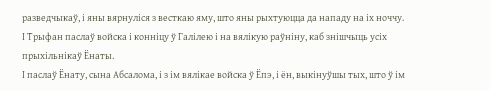разведчыкаў, і яны вярнуліся з весткаю яму, што яны рыхтуюцца да нападу на іх ноччу.
І Трыфан паслаў войска і конніцу ў Галілею і на вялікую раўніну, каб знішчыць усіх прыхільнікаў Ёнаты.
І паслаў Ёнату, сына Абсалома, і з ім вялікае войска ў Ёпэ, і ён, выкінуўшы тых, што ў ім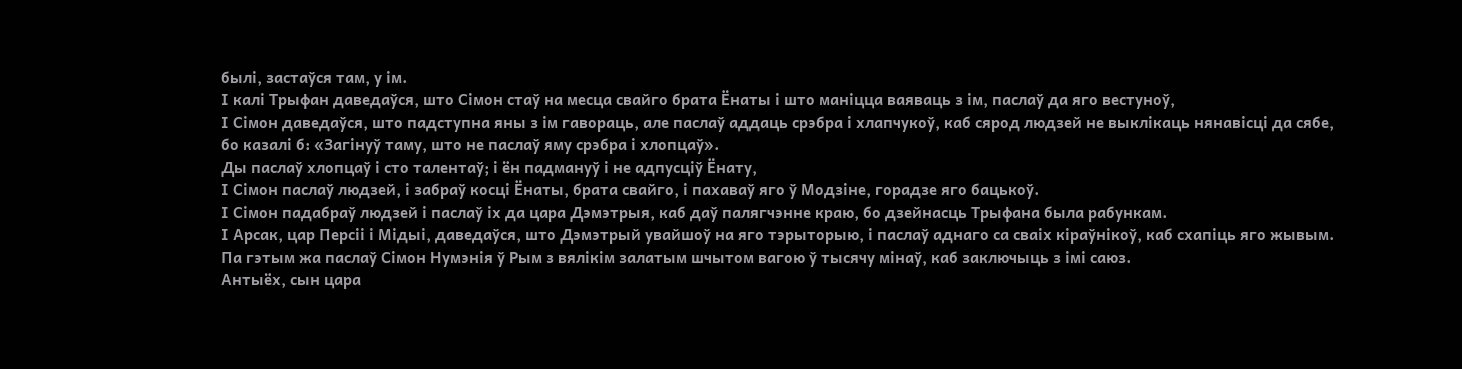былі, застаўся там, у ім.
І калі Трыфан даведаўся, што Сімон стаў на месца свайго брата Ёнаты і што маніцца ваяваць з ім, паслаў да яго вестуноў,
І Сімон даведаўся, што падступна яны з ім гавораць, але паслаў аддаць срэбра і хлапчукоў, каб сярод людзей не выклікаць нянавісці да сябе,
бо казалі б: «Загінуў таму, што не паслаў яму срэбра і хлопцаў».
Ды паслаў хлопцаў і сто талентаў; і ён падмануў і не адпусціў Ёнату,
І Сімон паслаў людзей, і забраў косці Ёнаты, брата свайго, і пахаваў яго ў Модзіне, горадзе яго бацькоў.
І Сімон падабраў людзей і паслаў іх да цара Дэмэтрыя, каб даў палягчэнне краю, бо дзейнасць Трыфана была рабункам.
І Арсак, цар Персіі і Мідыі, даведаўся, што Дэмэтрый увайшоў на яго тэрыторыю, і паслаў аднаго са сваіх кіраўнікоў, каб схапіць яго жывым.
Па гэтым жа паслаў Сімон Нумэнія ў Рым з вялікім залатым шчытом вагою ў тысячу мінаў, каб заключыць з імі саюз.
Антыёх, сын цара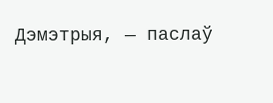Дэмэтрыя, — паслаў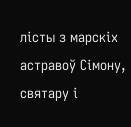лісты з марскіх астравоў Сімону, святару і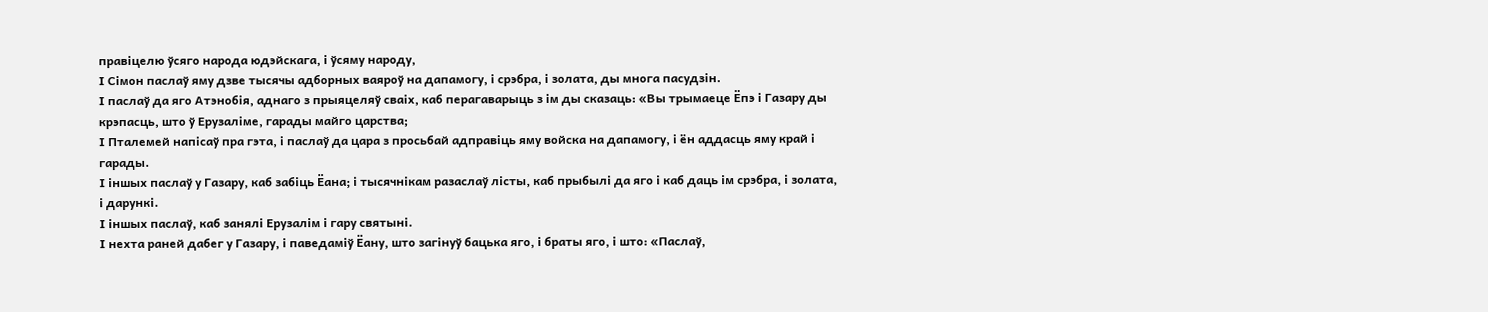правіцелю ўсяго народа юдэйскага, і ўсяму народу,
І Сімон паслаў яму дзве тысячы адборных ваяроў на дапамогу, і срэбра, і золата, ды многа пасудзін.
І паслаў да яго Атэнобія, аднаго з прыяцеляў сваіх, каб перагаварыць з ім ды сказаць: «Вы трымаеце Ёпэ і Газару ды крэпасць, што ў Ерузаліме, гарады майго царства;
І Пталемей напісаў пра гэта, і паслаў да цара з просьбай адправіць яму войска на дапамогу, і ён аддасць яму край і гарады.
І іншых паслаў у Газару, каб забіць Ёана; і тысячнікам разаслаў лісты, каб прыбылі да яго і каб даць ім срэбра, і золата, і дарункі.
І іншых паслаў, каб занялі Ерузалім і гару святыні.
І нехта раней дабег у Газару, і паведаміў Ёану, што загінуў бацька яго, і браты яго, і што: «Паслаў,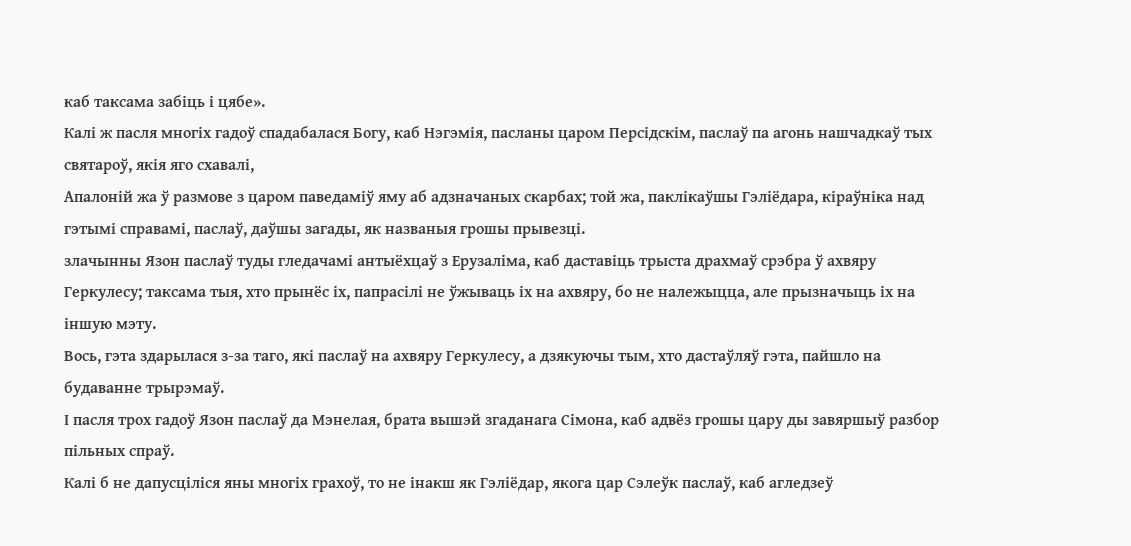каб таксама забіць і цябе».
Калі ж пасля многіх гадоў спадабалася Богу, каб Нэгэмія, пасланы царом Персідскім, паслаў па агонь нашчадкаў тых святароў, якія яго схавалі,
Апалоній жа ў размове з царом паведаміў яму аб адзначаных скарбах; той жа, паклікаўшы Гэліёдара, кіраўніка над гэтымі справамі, паслаў, даўшы загады, як названыя грошы прывезці.
злачынны Язон паслаў туды гледачамі антыёхцаў з Ерузаліма, каб даставіць трыста драхмаў срэбра ў ахвяру Геркулесу; таксама тыя, хто прынёс іх, папрасілі не ўжываць іх на ахвяру, бо не належыцца, але прызначыць іх на іншую мэту.
Вось, гэта здарылася з-за таго, які паслаў на ахвяру Геркулесу, а дзякуючы тым, хто дастаўляў гэта, пайшло на будаванне трырэмаў.
І пасля трох гадоў Язон паслаў да Мэнелая, брата вышэй згаданага Сімона, каб адвёз грошы цару ды завяршыў разбор пільных спраў.
Калі б не дапусціліся яны многіх грахоў, то не інакш як Гэліёдар, якога цар Сэлеўк паслаў, каб агледзеў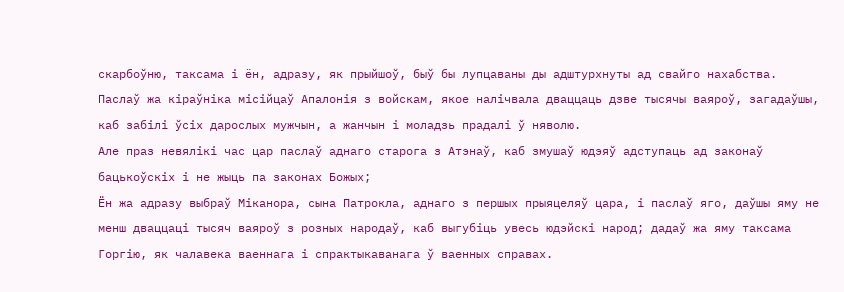скарбоўню, таксама і ён, адразу, як прыйшоў, быў бы лупцаваны ды адштурхнуты ад свайго нахабства.
Паслаў жа кіраўніка місійцаў Апалонія з войскам, якое налічвала дваццаць дзве тысячы ваяроў, загадаўшы, каб забілі ўсіх дарослых мужчын, а жанчын і моладзь прадалі ў няволю.
Але праз невялікі час цар паслаў аднаго старога з Атэнаў, каб змушаў юдэяў адступаць ад законаў бацькоўскіх і не жыць па законах Божых;
Ён жа адразу выбраў Міканора, сына Патрокла, аднаго з першых прыяцеляў цара, і паслаў яго, даўшы яму не менш дваццаці тысяч ваяроў з розных народаў, каб выгубіць увесь юдэйскі народ; дадаў жа яму таксама Горгію, як чалавека ваеннага і спрактыкаванага ў ваенных справах.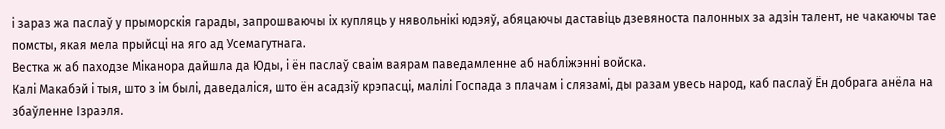і зараз жа паслаў у прыморскія гарады, запрошваючы іх купляць у нявольнікі юдэяў, абяцаючы даставіць дзевяноста палонных за адзін талент, не чакаючы тае помсты, якая мела прыйсці на яго ад Усемагутнага.
Вестка ж аб паходзе Міканора дайшла да Юды, і ён паслаў сваім ваярам паведамленне аб набліжэнні войска.
Калі Макабэй і тыя, што з ім былі, даведаліся, што ён асадзіў крэпасці, малілі Госпада з плачам і слязамі, ды разам увесь народ, каб паслаў Ён добрага анёла на збаўленне Ізраэля.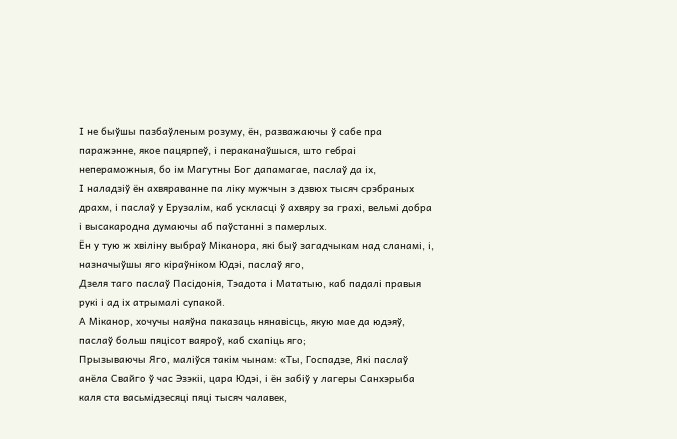І не быўшы пазбаўленым розуму, ён, разважаючы ў сабе пра паражэнне, якое пацярпеў, і пераканаўшыся, што гебраі непераможныя, бо ім Магутны Бог дапамагае, паслаў да іх,
І наладзіў ён ахвяраванне па ліку мужчын з дзвюх тысяч срэбраных драхм, і паслаў у Ерузалім, каб ускласці ў ахвяру за грахі, вельмі добра і высакародна думаючы аб паўстанні з памерлых.
Ён у тую ж хвіліну выбраў Міканора, які быў загадчыкам над сланамі, і, назначыўшы яго кіраўніком Юдэі, паслаў яго,
Дзеля таго паслаў Пасідонія, Тэадота і Мататыю, каб падалі правыя рукі і ад іх атрымалі супакой.
А Міканор, хочучы наяўна паказаць нянавісць, якую мае да юдэяў, паслаў больш пяцісот ваяроў, каб схапіць яго;
Прызываючы Яго, маліўся такім чынам: «Ты, Госпадзе, Які паслаў анёла Свайго ў час Эзэкіі, цара Юдэі, і ён забіў у лагеры Санхэрыба каля ста васьмідзесяці пяці тысяч чалавек,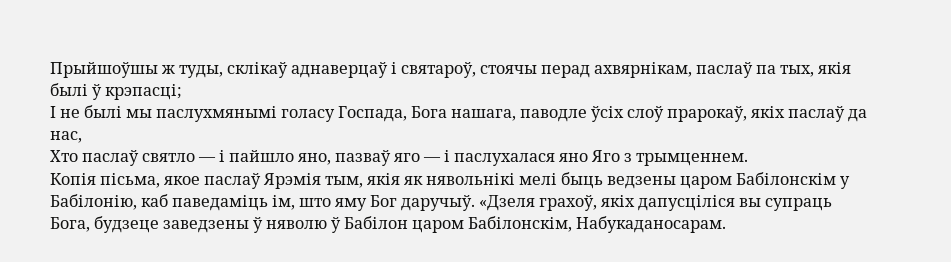Прыйшоўшы ж туды, склікаў аднаверцаў і святароў, стоячы перад ахвярнікам, паслаў па тых, якія былі ў крэпасці;
І не былі мы паслухмянымі голасу Госпада, Бога нашага, паводле ўсіх слоў прарокаў, якіх паслаў да нас,
Хто паслаў святло — і пайшло яно, пазваў яго — і паслухалася яно Яго з трымценнем.
Копія пісьма, якое паслаў Ярэмія тым, якія як нявольнікі мелі быць ведзены царом Бабілонскім у Бабілонію, каб паведаміць ім, што яму Бог даручыў. «Дзеля грахоў, якіх дапусціліся вы супраць Бога, будзеце заведзены ў няволю ў Бабілон царом Бабілонскім, Набукаданосарам.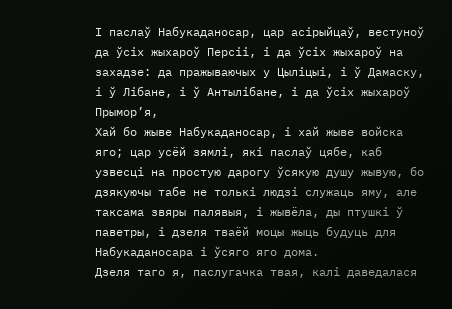І паслаў Набукаданосар, цар асірыйцаў, вестуноў да ўсіх жыхароў Персіі, і да ўсіх жыхароў на захадзе: да пражываючых у Цыліцыі, і ў Дамаску, і ў Лібане, і ў Антылібане, і да ўсіх жыхароў Прымор’я,
Хай бо жыве Набукаданосар, і хай жыве войска яго; цар усёй зямлі, які паслаў цябе, каб узвесці на простую дарогу ўсякую душу жывую, бо дзякуючы табе не толькі людзі служаць яму, але таксама звяры палявыя, і жывёла, ды птушкі ў паветры, і дзеля тваёй моцы жыць будуць для Набукаданосара і ўсяго яго дома.
Дзеля таго я, паслугачка твая, калі даведалася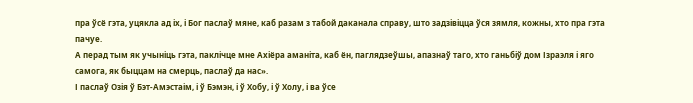пра ўсё гэта, уцякла ад іх, і Бог паслаў мяне, каб разам з табой даканала справу, што задзівіцца ўся зямля, кожны, хто пра гэта пачуе.
А перад тым як учыніць гэта, паклічце мне Ахіёра аманіта, каб ён, паглядзеўшы, апазнаў таго, хто ганьбіў дом Ізраэля і яго самога, як быццам на смерць, паслаў да нас».
І паслаў Озія ў Бэт-Амэстаім, і ў Бэмэн, і ў Хобу, і ў Холу, і ва ўсе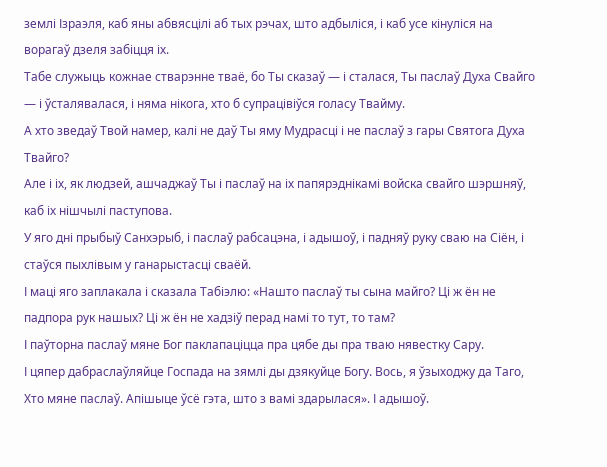землі Ізраэля, каб яны абвясцілі аб тых рэчах, што адбыліся, і каб усе кінуліся на ворагаў дзеля забіцця іх.
Табе служыць кожнае стварэнне тваё, бо Ты сказаў — і сталася, Ты паслаў Духа Свайго — і ўсталявалася, і няма нікога, хто б супрацівіўся голасу Твайму.
А хто зведаў Твой намер, калі не даў Ты яму Мудрасці і не паслаў з гары Святога Духа Твайго?
Але і іх, як людзей, ашчаджаў Ты і паслаў на іх папярэднікамі войска свайго шэршняў, каб іх нішчылі паступова.
У яго дні прыбыў Санхэрыб, і паслаў рабсацэна, і адышоў, і падняў руку сваю на Сіён, і стаўся пыхлівым у ганарыстасці сваёй.
І маці яго заплакала і сказала Табіэлю: «Нашто паслаў ты сына майго? Ці ж ён не падпора рук нашых? Ці ж ён не хадзіў перад намі то тут, то там?
І паўторна паслаў мяне Бог паклапаціцца пра цябе ды пра тваю нявестку Сару.
І цяпер дабраслаўляйце Госпада на зямлі ды дзякуйце Богу. Вось, я ўзыходжу да Таго, Хто мяне паслаў. Апішыце ўсё гэта, што з вамі здарылася». І адышоў.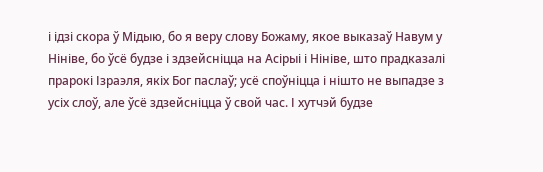і ідзі скора ў Мідыю, бо я веру слову Божаму, якое выказаў Навум у Нініве, бо ўсё будзе і здзейсніцца на Асірыі і Нініве, што прадказалі прарокі Ізраэля, якіх Бог паслаў; усё споўніцца і нішто не выпадзе з усіх слоў, але ўсё здзейсніцца ў свой час. І хутчэй будзе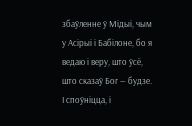збаўленне ў Мідыі, чым у Асірыі і Бабілоне, бо я ведаю і веру, што ўсё, што сказаў Бог — будзе. І споўніцца, і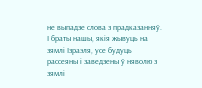не выпадзе слова з прадказанняў. І браты нашы, якія жывуць на зямлі Ізраэля, усе будуць рассеяны і заведзены ў няволю з зямлі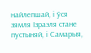найлепшай, і ўся зямля Ізраэля стане пустыняй, і Самарыя,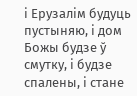і Ерузалім будуць пустыняю, і дом Божы будзе ў смутку, і будзе спалены, і стане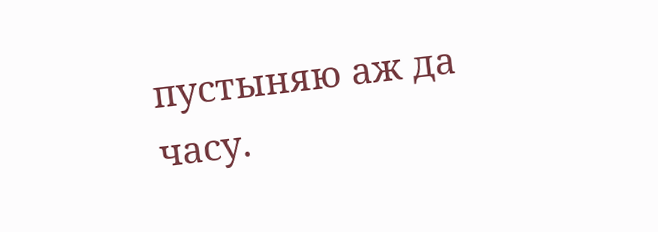пустыняю аж да часу.